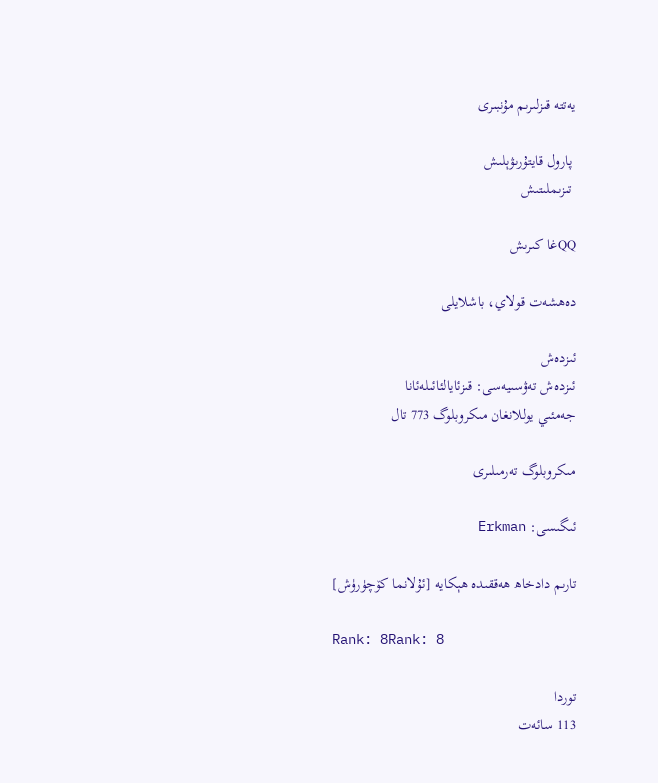يەتتە قىزلىرىم مۇنبىرى

 پارول قايتۇرىۋېلىش
 تىزىملىتىش

QQغا كىرىش

دەھشەت قولاي، باشلايلى

ئىزدەش
ئىزدەش تەۋسىيەسى: قىزئايالئائىلەئانا
جەمئىي يوللانغان مىكروبلوگ 773 تال

مىكروبلوگ تەرمىلىرى

ئىگىسى: Erkman

تارىم دادخاھ ھەققىدە ھېكايە [ئۇلانما كۆچۈرۈش]

Rank: 8Rank: 8

توردا
113 سائەت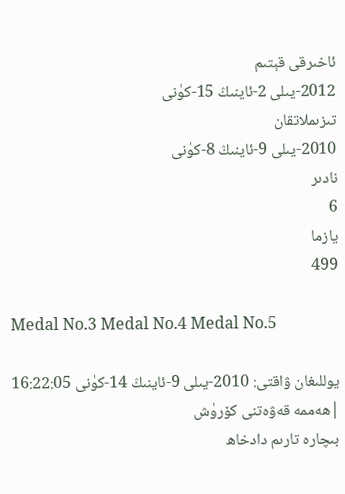ئاخىرقى قېتىم
2012-يىلى 2-ئاينىڭ 15-كۈنى
تىزىملاتقان
2010-يىلى 9-ئاينىڭ 8-كۈنى
نادىر
6
يازما
499

Medal No.3 Medal No.4 Medal No.5

يوللىغان ۋاقتى: 2010-يىلى 9-ئاينىڭ 14-كۈنى 16:22:05 |ھەممە قەۋەتنى كۆرۈش
بىچارە تارىم دادخاھ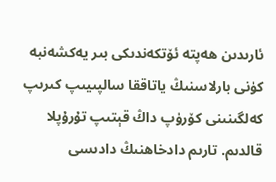ئارىدىن ھەپتە ئۆتكەندىكى بىر يەكشەنبە كۈنى بارلاسنىڭ ياتاققا سالپىيىپ كىرىپ كەلگىنىنى كۆرۈپ داڭ قېتىپ تۇرۇپلا قالدىم. تارىم دادخاھنىڭ دادىسى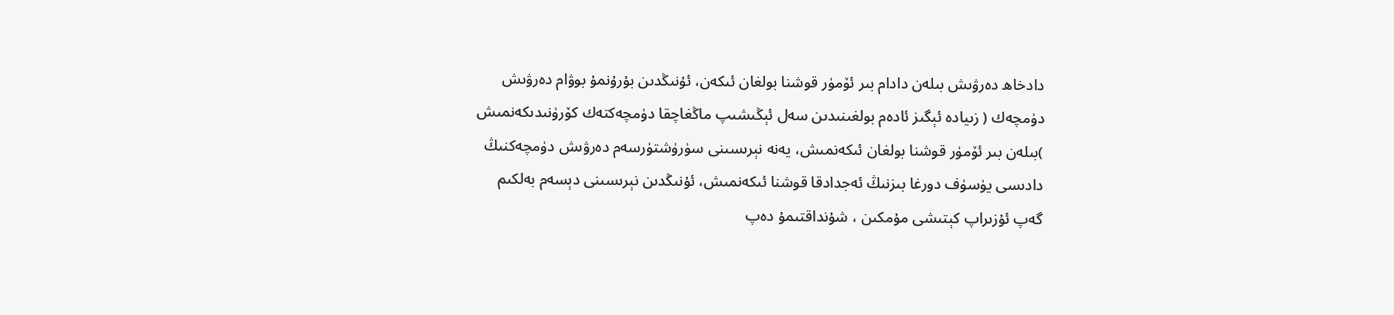دادخاھ دەرۋىش بىلەن دادام بىر ئۆمۈر قوشنا بولغان ئىكەن، ئۇنىڭدىن بۇرۇنمۇ بوۋام دەرۋىش دۈمچەك ( زىيادە ئېگىز ئادەم بولغىنىدىن سەل ئېڭىشىپ ماڭغاچقا دۈمچەكتەك كۆرۈنىدىكەنمىش )بىلەن بىر ئۆمۈر قوشنا بولغان ئىكەنمىش، يەنە نېرىسىنى سۈرۈشتۈرسەم دەرۋىش دۈمچەكنىڭ دادىسى يۈسۈف دورغا بىزنىڭ ئەجدادقا قوشنا ئىكەنمىش، ئۇنىڭدىن نېرىسىنى دېسەم بەلكىم گەپ ئۇزىراپ كېتىشى مۇمكىن ، شۇنداقتىمۇ دەپ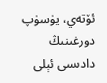ئۆتەي، يۈسۈپ دورغىنىڭ دادىسى ئېلى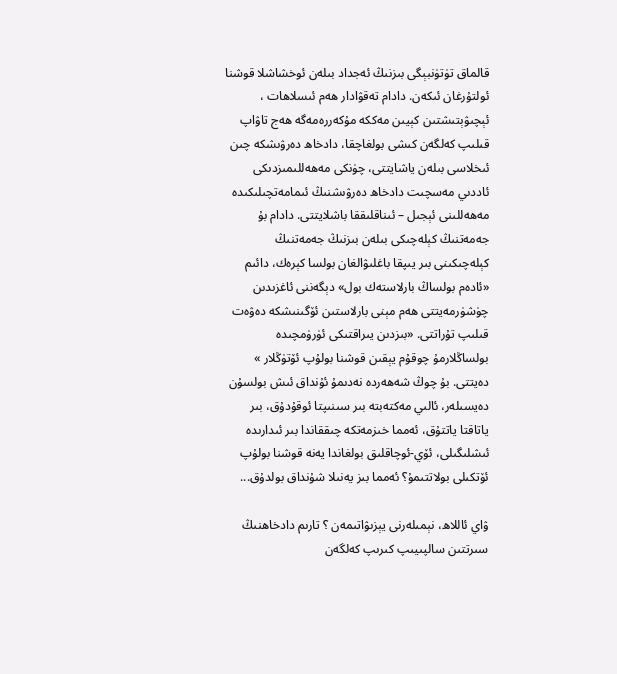قالماق تۈتۈنبېگى بىزنىڭ ئەجداد بىلەن ئوخشاشلا قوشنا ئولتۇرغان ئىكەن. دادام تەقۋادار ھەم ئىسلاھات ، ئېچىۋېتىشتىن كېيىن مەككە مۇكەررەمەگە ھەج تاۋاپ قىلىپ كەلگەن كىشى بولغاچقا، دادخاھ دەرۋىشكە چىن ئىخلاسى بىلەن ياشايتتى، چۈنكى مەھەللىمىزدىكى ئاددىي مەسچىت دادخاھ دەرۋىشنىڭ ئىمامەتچىلىكىدە مەھەللىنى ئېجىل – ئىناقلىققا باشلايتتى. دادام بۇ جەمەتنىڭ كېلەچىكى بىلەن بىزنىڭ جەمەتنىڭ كېلەچىكىنى بىر يىپقا باغلىۋالغان بولسا كېرەك، دائىم «ئادەم بولساڭ بارلاستەك بول» دېگەننى ئاغزىدىن چۈشۈرمەيتتى ھەم مېنى بارلاستىن ئۆگىنىشكە دەۋەت قىلىپ تۇراتتى. «بىزدىن يىراقتىكى ئۈرۈمچىدە بولساڭلارمۇ چوقۇم يېقىن قوشنا بولۇپ ئۆتۈڭلار » دەيتتى. بۇ چوڭ شەھەردە نەدىمۇ ئۇنداق ئىش بولسۇن دەيسىلەر، ئالىي مەكتەبتە بىر سىنىپتا ئوقۇدۇق، بىر ياتاقتا ياتتۇق، ئەمما خىزمەتكە چىققاندا بىر ئىدارىدە ئىشلىگىلى، ئۆي-ئوچاقلىق بولغاندا يەنە قوشنا بولۇپ ئۆتكىلى بولاتتىمۇ؟ ئەمما بىز يەنىلا شۇنداق بولدۇق...

ۋاي ئاللاھ، نېمىلەرنى يېزىۋاتىمەن ؟ تارىم دادخاھنىڭ سىرتتىن سالپىيىپ كىرىپ كەلگەن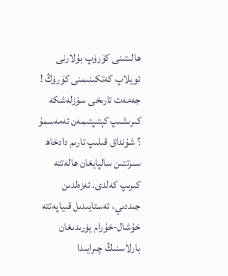ھالىتىنى كۆرۈپ بۇلارنى ئويلاپ كەتكىنىمنى كۆرۈڭ ! جەمەت تارىخى سۆزلەشكە كىرىشىپ كېتىپتىمەن ئەمەسمۇ ؟ شۇنداق قىلىپ تارىم دادخاھ سىرتتىن سالپايغان ھالەتتە كىرىپ كەلدى. ئەزەلدىن جىددىي، ئەستايىدىل قىياپەتتە خۇشال-خۇرام يۈرىدىغان بارلاسنىڭ چىرايىدا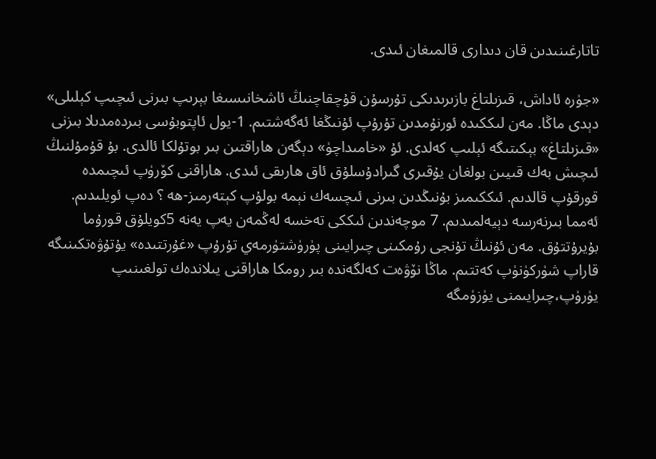تاتارغىنىدىن قان دىدارى قالمىغان ئىدى.

«جۈرە ئاداش، قىزىلتاغ بازىرىدىكى تۇرسۇن قۇچقاچنىڭ ئاشخانىسىغا بېرىپ بىرنى ئىچىپ كېلىلى» دېدى ماڭا. مەن لىككىدە ئورنۇمدىن تۇرۇپ ئۇنىڭغا ئەگەشتىم. 1-يول ئاپتوبۇسى بىردەمدىلا بىزنى «قىزىلتاغ» بېكىتىگە ئېلىپ كەلدى. ئۇ «خامىداچۈ» دېگەن ھاراقتىن بىر بوتۇلكا ئالدى. بۇ قۇمۇلنىڭ ئىچىش بەك قىيىن بولغان يۇقىرى گىرادۇسلۇق ئاق ھارىقى ئىدى. ھاراقنى كۆرۈپ ئىچىمدە قورقۇپ قالدىم. ئىككىمىز بۇنىڭدىن بىرنى ئىچسەك نېمە بولۇپ كېتەرمىز-ھە ؟ دەپ ئويلىدىم. ئەمما بىرنەرسە دېيەلمىدىم. 7 موچەندىن ئىككى تەخسە لەڭمەن يەپ يەنە 5كويلۇق قورۇما بۇيرۇتتۇق. مەن ئۇنىڭ تۇنجى رۇمكىنى چىرايىنى پۈرۈشتۈرمەي تۇرۇپ «غۇرتتىدە» يۇتۇۋەتكىنىگە قاراپ شۈركۈنۈپ كەتتىم. ماڭا نۆۋەت كەلگەندە بىر رومكا ھاراقنى يىلاندەك تولغىنىپ يۈرۈپ،چىرايىمنى يۈزۈمگە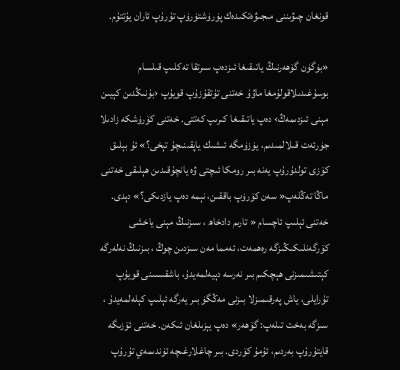قونغان چىۋىننى مىجىۋەتكىدەك پۈرۈشتۈرۈپ تۇرۇپ ئاران يۇتتۇم.

«بۈگۈن گۆھەرنىڭ ياتىقىغا ئىزدەپ سىرتقا تەكلىپ قىلسام بوسۇغىدىلاقولۇمغا ماۋۇ خەتنى تۇتقۇزۇپ قويۇپ ‹بۇنىڭدىن كېيىن مېنى ئىزدىمەڭ› دەپ ياتىقىغا كىرىپ كەتتى. خەتنى كۆرۈشكە زادىلا جۈرئەت قىلالمىدىم، يۈزۈمگە ئىشىك ياپقىنىچۇ تېخى؟» ئۇ بېلىق كۆزى تولدۇرۇپ يەنە بىر رومكا ئىچتى ۋە يانچۇقىدىن ھېلىقى خەتنى ماڭا تەڭلەپ« سەن كۆرۈپ باققىن، نېمە دەپ يازدىكى؟» دېدى. خەتنى ئېلىپ ئاچسام « تارىم دادخاھ ، سىزنىڭ مېنى ياخشى كۆرگەنلىكىڭىزگە رەھمەت، ئەمما مەن سىزدىن چوڭ ، بىزنىڭ نەلەرگە كېتىشىمىزنى ھېچكىم بىر نەرسە دېيەلمەيدۇ، باشقىسىنى قويۇپ تۇرايلى، ياش پەرقىمىزلا بىزنى مەڭگۈ بىر يەرگە ئېلىپ كېلەلمەيدۇ ، سىزگە بەخت تىلەپ: گۆھەر» دەپ يېزىلغان ئىكەن. خەتنى ئۆزىگە قايتۇرۇپ بەردىم، ئۇمۇ كۆردى. بىر چاغلارغىچە ئۈندىمەي تۇرۇپ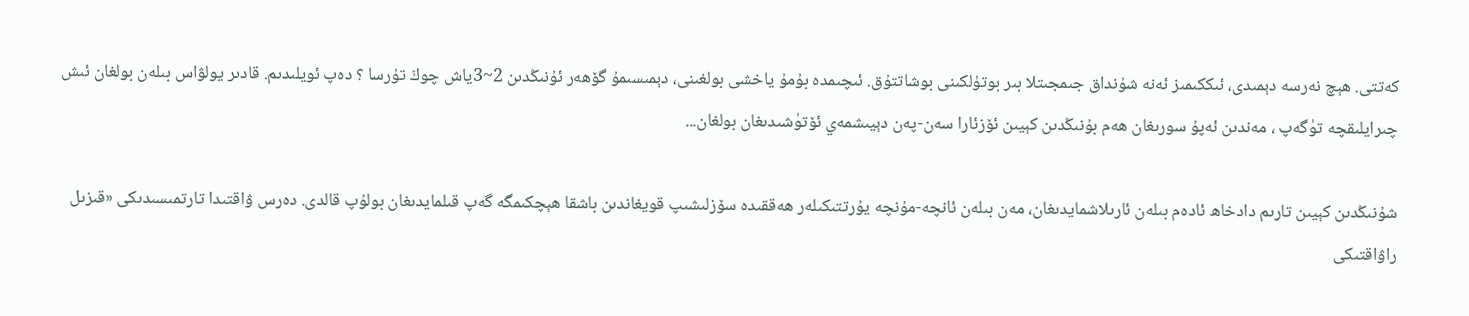كەتتى. ھېچ نەرسە دېمىدى، ئىككىمىز ئەنە شۇنداق جىمجىتلا بىر بوتۇلكىنى بوشاتتۇق. ئىچىمدە بۇمۇ ياخشى بولغىنى، دېمىسىمۇ گۆھەر ئۇنىڭدىن 2~3ياش چوڭ تۇرسا ؟ دەپ ئويلىدىم. قادىر يولۋاس بىلەن بولغان ئىش چىرايلىقچە تۈگەپ ، مەندىن ئەپۇ سورىغان ھەم بۇنىڭدىن كېيىن ئۆزئارا سەن-پەن دېيىشمەي ئۆتۈشىدىغان بولغان...

شۇنىڭدىن كېيىن تارىم دادخاھ ئادەم بىلەن ئارىلاشمايدىغان، مەن بىلەن ئانچە-مۇنچە يۇرتتىكىلەر ھەققىدە سۆزلىشىپ قويغاندىن باشقا ھېچكىمگە گەپ قىلمايدىغان بولۇپ قالدى. دەرس ۋاقتىدا تارتمىسىدىكى «قىزىل راۋاقتىكى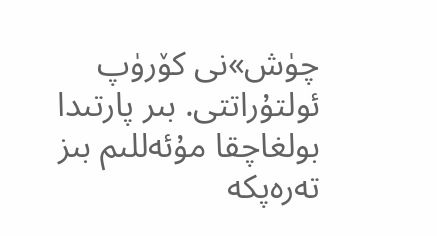چۈش»نى كۆرۈپ ئولتۇراتتى. بىر پارتىدا بولغاچقا مۇئەللىم بىز تەرەپكە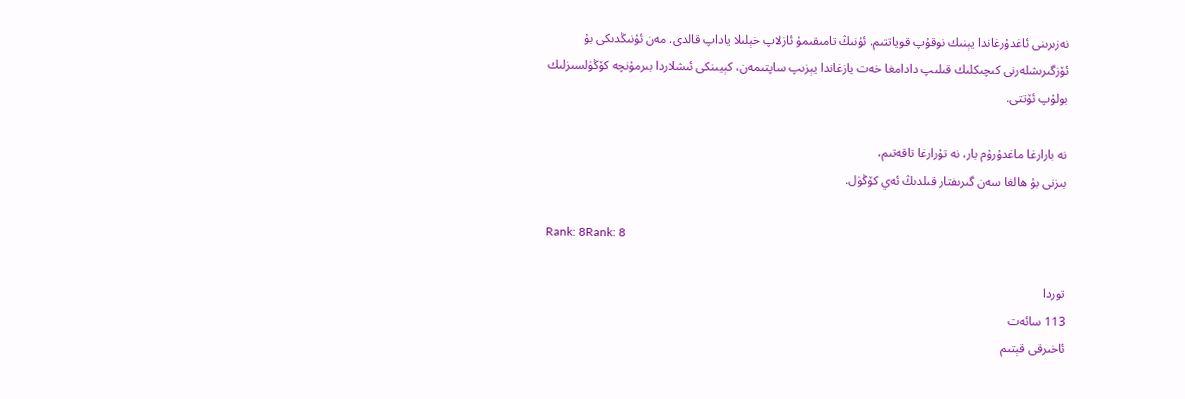نەزىرىنى ئاغدۇرغاندا يېنىك نوقۇپ قوياتتىم. ئۇنىڭ تامىقىمۇ ئازلاپ خېلىلا ياداپ قالدى. مەن ئۇنىڭدىكى بۇ ئۆزگىرىشلەرنى كىچىكلىك قىلىپ دادامغا خەت يازغاندا يېزىپ ساپتىمەن، كېيىنكى ئىشلاردا بىرمۇنچە كۆڭۈلسىزلىك بولۇپ ئۆتتى.

نە بارارغا ماغدۇرۇم بار، نە تۇرارغا تاقەتىم،
بىزنى بۇ ھالغا سەن گىرىفتار قىلدىڭ ئەي كۆڭۈل.

Rank: 8Rank: 8

توردا
113 سائەت
ئاخىرقى قېتىم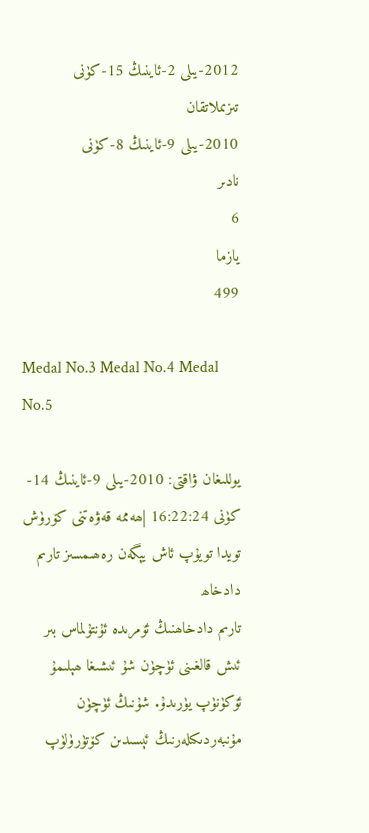2012-يىلى 2-ئاينىڭ 15-كۈنى
تىزىملاتقان
2010-يىلى 9-ئاينىڭ 8-كۈنى
نادىر
6
يازما
499

Medal No.3 Medal No.4 Medal No.5

يوللىغان ۋاقتى: 2010-يىلى 9-ئاينىڭ 14-كۈنى 16:22:24 |ھەممە قەۋەتنى كۆرۈش
تويدا تويۇپ ئاش يېگەن رەھىمسىز تارىم دادخاھ
تارىم دادخاھنىڭ ئۆمرىدە ئۇنتۇلماس بىر ئىش قالغىنى ئۈچۈن شۇ ئىشىغا ھېلىمۇ ئۆكۈنۈپ يۈرىدۇ. شۇنىڭ ئۈچۈن مۇنبەردىكىلەرنىڭ ئېسىدىن كۆتۈرۈلۈپ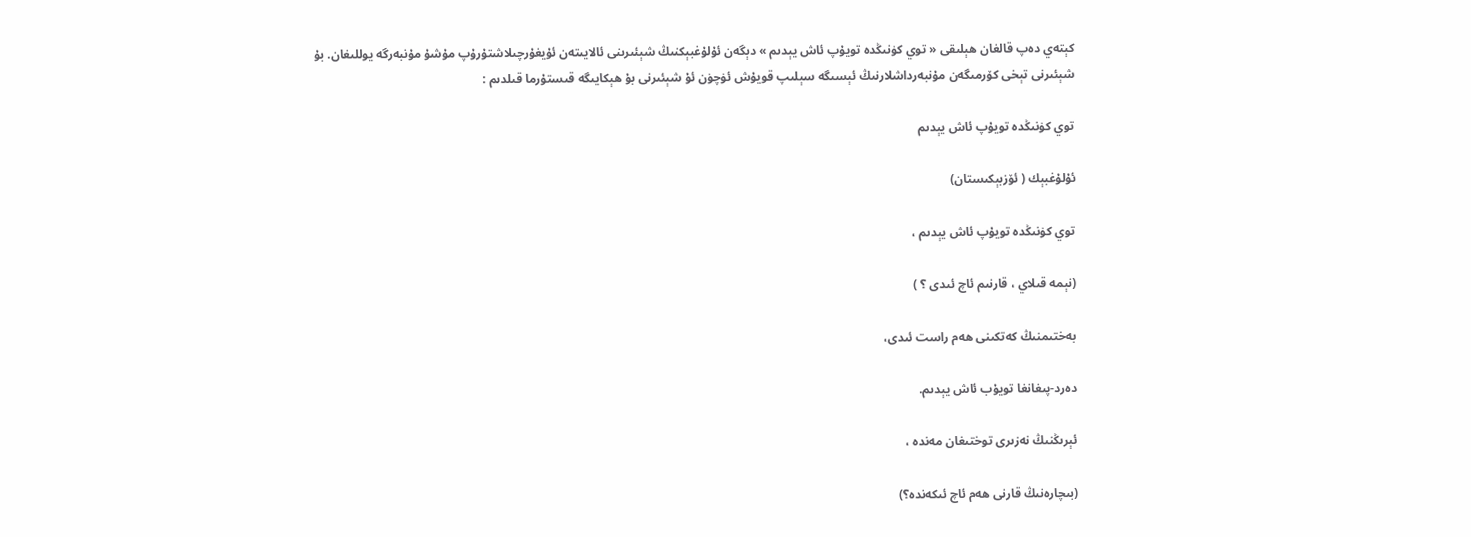كېتەي دەپ قالغان ھېلىقى « توي كۈنىڭدە تويۇپ ئاش يېدىم » دېگەن ئۇلۇغبېكنىڭ شېئىرىنى ئالايىتەن ئۇيغۇرچىلاشتۇرۇپ مۇشۇ مۇنبەرگە يوللىغان. بۇ شېئىرنى تېخى كۆرمىگەن مۇنبەرداشلارنىڭ ئېسىگە سېلىپ قويۇش ئۈچۈن ئۇ شېئىرنى بۇ ھېكايىگە قىستۇرما قىلدىم :

توي كۈنىڭدە تويۇپ ئاش يېدىم

ئۇلۇغبېك ( ئۆزبېكىستان)

توي كۈنىڭدە تويۇپ ئاش يېدىم ،

(نېمە قىلاي ، قارنىم ئاچ ئىدى ؟ )

بەختىمنىڭ كەتكىنى ھەم راست ئىدى،

دەرد-پىغانغا تويۇب ئاش يېدىم.

ئېرىڭنىڭ نەزىرى توختىغان مەندە ،

(بىچارەنىڭ قارنى ھەم ئاچ ئىكەندە؟)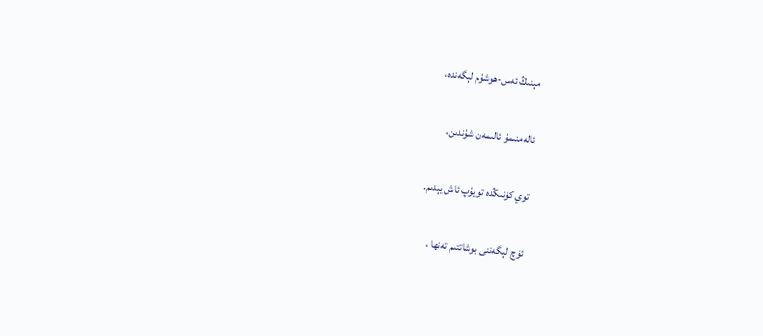مېنىڭ ئەس-ھوشۇم لېگەندە،

ئالەمنىمۇ ئالىمەن شۇندىن،

توي كۈنىڭدە تويۇپ ئاش يېدىم.

ئۈچ لېگەننى بوشاتتىم تەنھا ،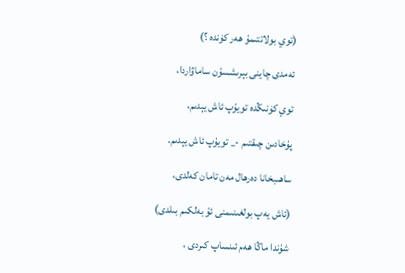(توي بولاتتىمۇ ھەر كۈندە ؟)

ئەمدى چاينى بېرىشسۇن ساماۋاردا،

توي كۈنىڭدە تويۇپ ئاش يېدىم،

پۇخادىن چىقتىم -_ تويۇپ ئاش يېدىم.

ساھىبخانا دەرھال مەن تامان كەلدى،

(ئاش يەپ بولغىنىمنى ئۇ بەلكىم بىلدى)

شۇندا ماڭا ھەم ئىنساپ كىردى ،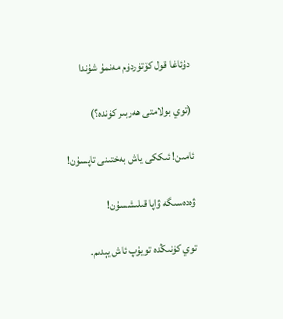دۇئاغا قول كۆتۈردۈم مەنمۇ شۇندا

(توي بولامتى ھەربىر كۈندە؟)

ئامىن! ئىككى ياش بەختىنى تاپسۇن!

ۋەدەسىگە ۋاپا قىلىشسۇن!

توي كۈنىڭدە تويۇپ ئاش يېدىم.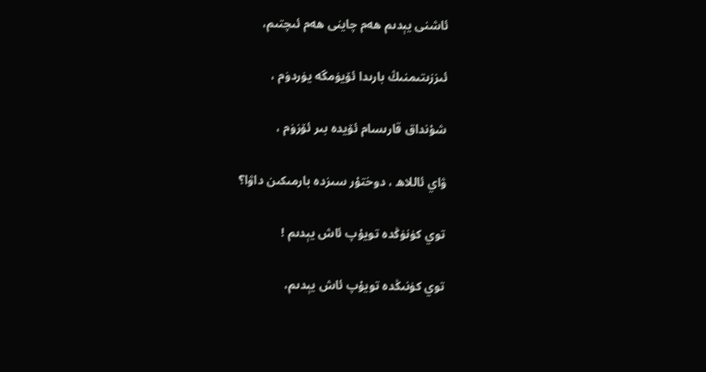ئاشنى يېدىم ھەم چاينى ھەم ئىچتىم،

ئىززىتىمنىڭ بارىدا ئۆيۈمگە يۈردۈم ،

شۇنداق قارىسام ئۆيدە بىر ئۆزۈم ،

ۋاي ئاللاھ ، دوختۇر سىزدە بارمىكىن داۋا؟

توي كۈنۈڭدە تويۇپ ئاش يېدىم !

توي كۈنىڭدە تويۇپ ئاش يېدىم،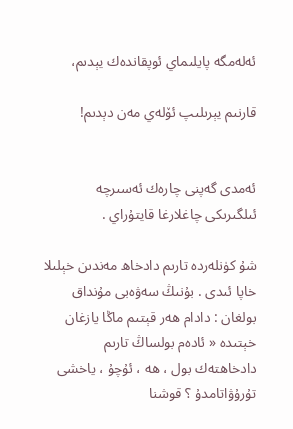ئەلەمگە پايلىماي ئوپقاندەك يېدىم،

قارنىم يېرىلىپ ئۆلەي مەن دېدىم!


ئەمدى گەپنى چارەك ئەسىرچە ئىلگىرىكى چاغلارغا قايتۇراي .

شۇ كۈنلەردە تارىم دادخاھ مەندىن خېلىلا خاپا ئىدى . بۇنىڭ سەۋەبى مۇنداق بولغان : دادام ھەر قېتىم ماڭا يازغان خېتىدە « ئادەم بولساڭ تارىم دادخاھتەك بول ، ھە ، ئۇچۇ ، ياخشى تۇرۇۋاتامدۇ ؟ قوشنا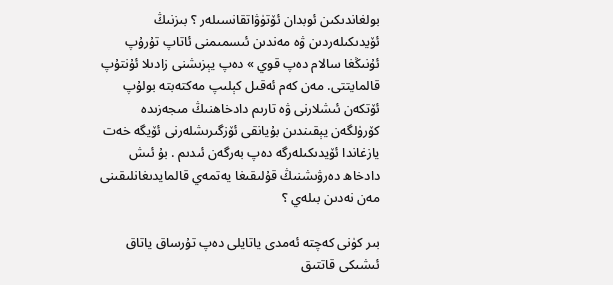بولغاندىكىن ئوبدان ئۆتۈۋاتقانسىلەر ؟ بىزنىڭ ئۆيدىكىلەردىن ۋە مەندىن ئىسمىمنى ئاتاپ تۇرۇپ ئۇنىڭغا سالام دەپ قوي » دەپ يېزىشنى زادىلا ئۇنتۇپ قالمايتتى. مەن كەم ئەقىل كېلىپ مەكتەبتە بولۇپ ئۆتكەن ئىشلارنى ۋە تارىم دادخاھنىڭ مىجەزىدە كۆرۈلگەن يېقىندىن بۇيانقى ئۆزگىرىشلەرنى ئۆيگە خەت يازغاندا ئۆيدىكىلەرگە دەپ بەرگەن ئىدىم . بۇ ئىش دادخاھ دەرۋىشنىڭ قۇلىقىغا يەتمەي قالمايدىغانلىقىنى مەن نەدىن بىلەي ؟

بىر كۈنى كەچتە ئەمدى ياتايلى دەپ تۇرساق ياتاق ئىشىكى قاتتىق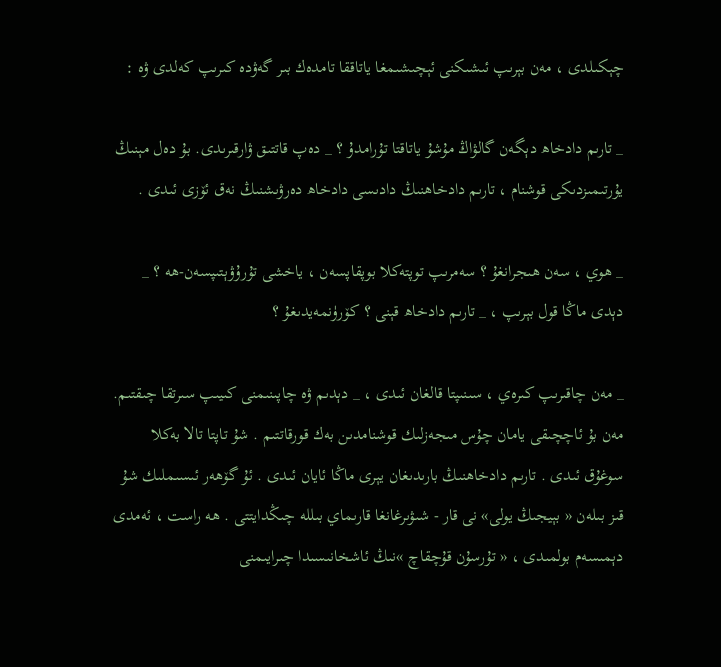چېكىلدى ، مەن بېرىپ ئىشىكنى ئېچىشىمغا ياتاققا تامدەك بىر گەۋدە كىرىپ كەلدى ۋە :

_ تارىم دادخاھ دېگەن گالۋاڭ مۇشۇ ياتاقتا تۇرامدۇ ؟ _ دەپ قاتتىق ۋارقىرىدى. بۇ دەل مېنىڭ يۇرتىمىزدىكى قوشنام ، تارىم دادخاھنىڭ دادىسى دادخاھ دەرۋىشنىڭ نەق ئۆزى ئىدى .

_ ھوي ، سەن ھىجرانغۇ ؟ سەمرىپ توپتەكلا بوپقاپسەن ، ياخشى تۇرۇۋېتىپسەن-ھە ؟ _ دېدى ماڭا قول بېرىپ ، _ تارىم دادخاھ قېنى ؟ كۆرۈنمەيدىغۇ ؟

_ مەن چاقىرىپ كىرەي ، سىنىپتا قالغان ئىدى ، _ دېدىم ۋە چاپىنىمنى كىيىپ سىرتقا چىقتىم. مەن بۇ ئاچچىقى يامان چۇس مىجەزلىك قوشنامدىن بەك قورقاتتىم . شۇ تاپتا تالا بەكلا سوغۇق ئىدى . تارىم دادخاھنىڭ بارىدىغان يېرى ماڭا ئايان ئىدى . ئۇ گۆھەر ئىسىملىك شۇ قىز بىلەن « بېيجىڭ يولى» نى قار - شىۋىرغانغا قارىماي بىللە چىڭدايتتى . ھە راست ، ئەمدى دېمىسەم بولمىدى ، « تۇرسۇن قۇچقاچ »نىڭ ئاشخانىسىدا چىرايىمنى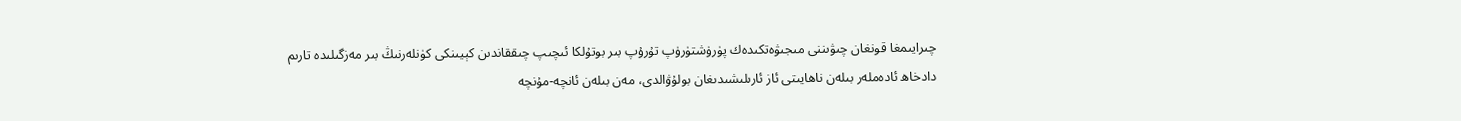چىرايىمغا قونغان چىۋىننى مىجىۋەتكىدەك پۈرۈشتۈرۈپ تۇرۇپ بىر بوتۇلكا ئىچىپ چىققاندىن كېيىنكى كۈنلەرنىڭ بىر مەزگىلىدە تارىم دادخاھ ئادەملەر بىلەن ناھايىتى ئاز ئارىلىشىدىغان بولۇۋالدى، مەن بىلەن ئانچە-مۇنچە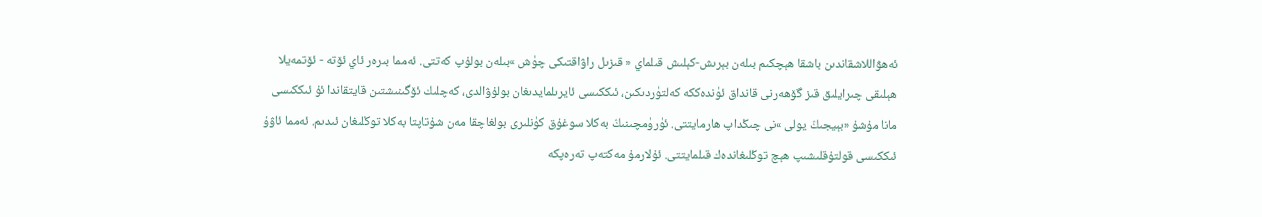ئەھۋاللاشقاندىن باشقا ھېچكىم بىلەن بېرىش-كېلىش قىلماي « قىزىل راۋاقتىكى چۈش »بىلەن بولۇپ كەتتى. ئەمما بىرەر ئاي ئۆتە - ئۆتمەيلا ھېلىقى چىرايلىق قىز گۆھەرنى قانداق ئۈندەككە كەلتۈردىكىن، ئىككىسى ئايرىلمايدىغان بولۇۋالدى، كەچلىك ئۆگىنىشتىن قايتقاندا ئۇ ئىككىسى مانا مۇشۇ «بېيجىڭ يولى »نى چىڭداپ ھارمايتتى. ئۈرۈمچىنىڭ بەكلا سوغۇق كۈنلىرى بولغاچقا مەن شۇتاپتا بەكلا توڭلىغان ئىدىم. ئەمما ئاۋۇ ئىككىسى قولتۇقلىشىپ ھېچ توڭلىغاندەك قىلمايتتى. ئۇلارمۇ مەكتەپ تەرەپكە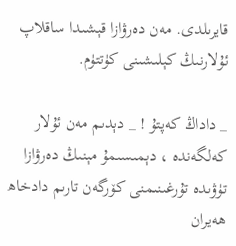قايرىلدى. مەن دەرۋازا قېشىدا ساقلاپ ئۇلارنىڭ كېلىشىنى كۈتتۈم.

_ داداڭ كەپتۇ ! _ دېدىم مەن ئۇلار كەلگەندە ، دېمىسىمۇ مېنىڭ دەرۋازا تۈۋىدە تۇرغىنىمنى كۆرگەن تارىم دادخاھ ھەيران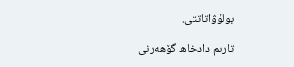بولۇۋاتاتتى.

تارىم دادخاھ گۆھەرنى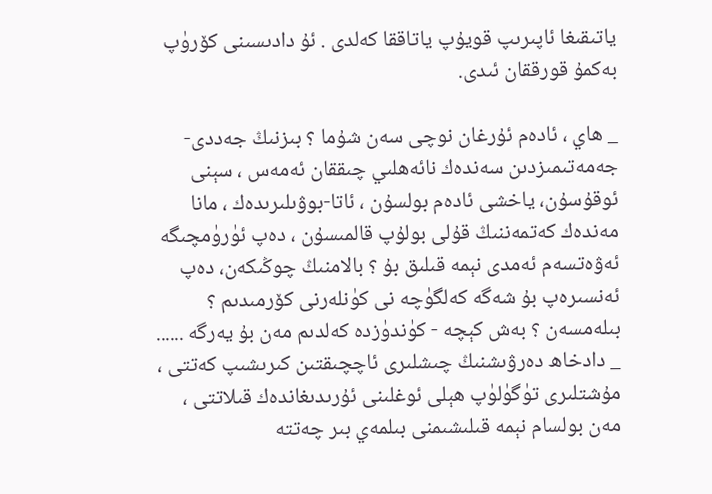ياتىقىغا ئاپىرىپ قويۇپ ياتاققا كەلدى . ئۇ دادىسىنى كۆرۈپ بەكمۇ قورققان ئىدى.

_ ھاي ، ئادەم ئۇرغان نوچى سەن شۇما ؟ بىزنىڭ جەددى-جەمەتىمىزدىن سەندەك نائەھلىي چىققان ئەمەس ، سېنى ئوقۇسۇن، ياخشى ئادەم بولسۇن ، ئاتا-بوۋىلىرىدەك ، مانا مەندەك كەتمەننىڭ قۇلى بولۇپ قالمىسۇن ، دەپ ئۈرۈمچىگە ئەۋەتسەم ئەمدى نېمە قىلىق بۇ ؟ بالامنىڭ چوڭىكەن، دەپ ئەنسىرەپ بۇ شەگە كەلگۈچە نى كۈنلەرنى كۆرمىدىم ؟ بىلەمسەن ؟ بەش كېچە - كۈندۈزدە كەلدىم مەن بۇ يەرگە ...... _ دادخاھ دەرۋىشنىڭ چىشلىرى ئاچچىقتىن كىرىشىپ كەتتى ، مۇشتلىرى تۈگۈلۈپ ھېلى ئوغلىنى ئۇرىدىغاندەك قىلاتتى ، مەن بولسام نېمە قىلىشىمنى بىلمەي بىر چەتتە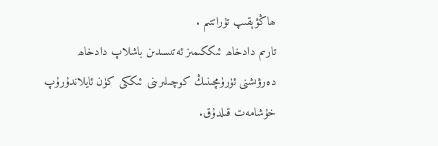ھاڭۋېقىپ تۇراتتىم .
تارىم دادخاھ ئىككىمىز ئەتىسىدىن باشلاپ دادخاھ دەرۋىشنى ئۈرۈمچىنىڭ كوچىلىرىنى ئىككى كۈن ئايلاندۇرۇپ خۇشامەت قىلدۇق.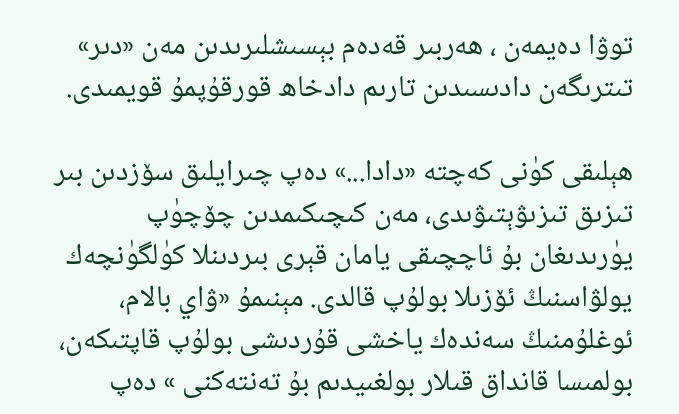توۋا دەيمەن ، ھەربىر قەدەم بېسىشلىرىدىن مەن «دىر» تىترىگەن دادىسىدىن تارىم دادخاھ قورقۇپمۇ قويمىدى.

ھېلىقى كۈنى كەچتە «دادا...» دەپ چىرايلىق سۆزدىن بىر تىزىق تىزىۋېتىۋىدى، مەن كىچىكىمدىن چۆچۈپ يۈرىدىغان بۇ ئاچچىقى يامان قېرى بىردىنلا كۈلگۈنچەك يولۋاسنىڭ ئۆزىلا بولۇپ قالدى. مېنىمۇ «ۋاي بالام، ئوغلۇمنىڭ سەندەك ياخشى قۇردىشى بولۇپ قاپتىكەن، بولمىسا قانداق قىلار بولغىيدىم بۇ تەنتەكنى » دەپ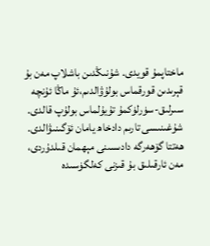ماختاپمۇ قويدى. شۇنىڭدىن باشلاپ مەن بۇ قېرىدىن قورقماس بولۇۋالدىم،ئۇ ماڭا ئۇنچە سىرلىق-سۈرلۈكمۇ تۇيۇلماس بولۇپ قالدى. شۇغىنىسى تارىم دادخاھ يامان ئۆگىنىۋالدى. ھەتتا گۆھەرگە دادىسىنى مېھمان قىلدۇردى، مەن ئارقىلىق بۇ قىزنى كەلگۈسىدە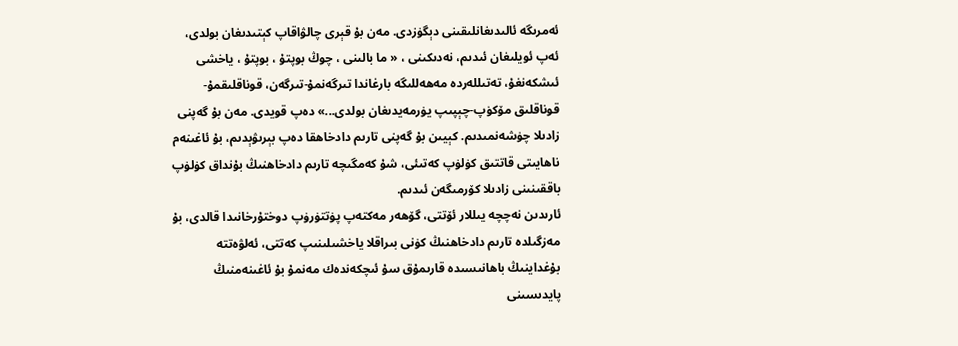ئەمرىگە ئالىدىغانلىقىنى دېگۈزدى. مەن بۇ قېرى چالۋاقاپ كېتىدىغان بولدى، ئەپ ئويلىغان ئىدىم، نەدىكىنى ، « ما بالىنى ، چوڭ بوپتۇ ، بوپتۇ ، ياخشى ئىشكەنغۇ، تەتىللەردە مەھەللىگە بارغاندا تىرگەنمۇ-تىرگەن، قوناقلىقمۇ-قوناقلىق مۆكۈپ-چېپىپ يۈرمەيدىغان بولدى...» دەپ قويدى. مەن بۇ گەپنى زادىلا چۈشەنمىدىم. كېيىن بۇ گەپنى تارىم دادخاھقا دەپ بېرىۋېدىم، بۇ ئاغىنەم ناھايىتى قاتتىق كۈلۈپ كەتىئى، شۇ كەمگىچە تارىم دادخاھنىڭ بۇنداق كۈلۈپ باققىنىنى زادىلا كۆرمىگەن ئىدىم.
ئارىدىن نەچچە يىللار ئۆتتى، گۆھەر مەكتەپ پۈتتۈرۈپ دوختۇرخانىدا قالدى، بۇ مەزگىلدە تارىم دادخاھنىڭ كۈنى بىراقلا ياخشىلىنىپ كەتتى، ئەلۋەتتە بۇغداينىڭ باھانىسىدە قارىمۇق سۇ ئىچكەندەك مەنمۇ بۇ ئاغىنەمنىڭ پايدىسىنى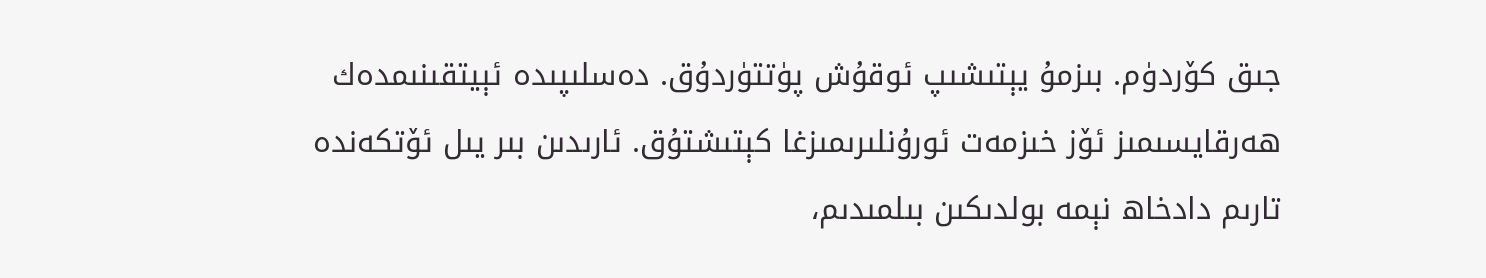جىق كۆردۈم. بىزمۇ يېتىشىپ ئوقۇش پۈتتۈردۇق. دەسلىپىدە ئېيتقىنىمدەك ھەرقايسىمىز ئۆز خىزمەت ئورۇنلىرىمىزغا كېتىشتۇق. ئارىدىن بىر يىل ئۆتكەندە تارىم دادخاھ نېمە بولدىكىن بىلمىدىم،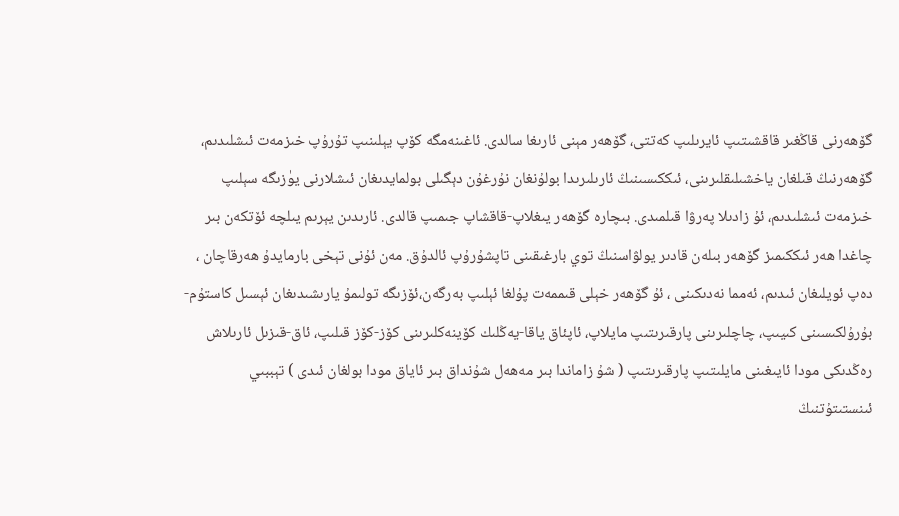گۆھەرنى قاڭغىر قاقشىتىپ ئايرىلىپ كەتتى، گۆھەر مېنى ئارىغا سالدى. ئاغىنەمگە كۆپ يېلىنىپ تۇرۇپ خىزمەت ئىشلىدىم، گۆھەرنىڭ قىلغان ياخشىلىقلىرىنى، ئىككىسىنىڭ ئارىلىرىدا بولۇنغان نۇرغۇن دېگىلى بولمايدىغان ئىشلارنى يۈزىگە سېلىپ خىزمەت ئىشلىدىم، ئۇ زادىلا پەرۋا قىلمىدى. بىچارە گۆھەر يىغلاپ-قاقشاپ جىمىپ قالدى. ئارىدىن يېرىم يىلچە ئۆتكەن بىر چاغدا ھەر ئىككىمىز گۆھەر بىلەن قادىر يولۋاسنىڭ توي بارغىقىنى تاپشۇرۇپ ئالدۇق. مەن ئۇنى تېخى بارمايدۇ ھەرقاچان ، دەپ ئويلىغان ئىدىم، ئەمما نەدىكىنى ، ئۇ گۆھەر خېلى قىممەت پۇلغا ئېلىپ بەرگەن،ئۆزىگە تولىمۇ يارىشىدىغان ئېسىل كاستۇم-بۇرۇلكىسىنى كىيىپ، چاچلىرىنى پارقىرىتىپ مايلاپ، ئاپئاق ياقا-يەڭلىك كۆينەكلىرىنى كۆز-كۆز قىلىپ، ئاق-قىزىل ئارىلاش رەڭدىكى مودا ئايىغىنى مايلىتىپ پارقىرىتىپ ( شۇ زاماندا بىر مەھەل شۇنداق بىر ئاياق مودا بولغان ئىدى ) تېببىي ئىنستىتۇتنىڭ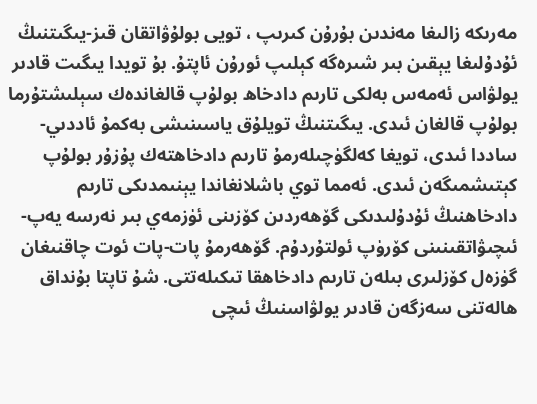مەرىكە زالىغا مەندىن بۇرۇن كىرىپ ، تويى بولۇۋاتقان قىز-يىگىتنىڭ ئۇدۇلىغا يېقىن بىر شىرەگە كېلىپ ئورۇن ئاپتۇ. بۇ تويدا يىگىت قادىر يولۋاس ئەمەس بەلكى تارىم دادخاھ بولۇپ قالغاندەك سېلىشتۇرما بولۇپ قالغان ئىدى. يىگىتنىڭ تويلۇق ياسىنىشى بەكمۇ ئاددىي-ساددا ئىدى، تويغا كەلگۈچىلەرمۇ تارىم دادخاھتەك پۇزۇر بولۇپ كېتىشمىگەن ئىدى. ئەمما توي باشلانغاندا يېنىمدىكى تارىم دادخاھنىڭ ئۇدۇلىدىكى گۆھەردىن كۆزىنى ئۈزمەي بىر نەرسە يەپ-ئىچىۋاتقىنىنى كۆرۈپ ئولتۇردۇم. گۆھەرمۇ پات-پات ئوت چاقنىغان گۈزەل كۆزلىرى بىلەن تارىم دادخاھقا تىكىلەتتى. شۇ تاپتا بۇنداق ھالەتنى سەزگەن قادىر يولۋاسنىڭ ئىچى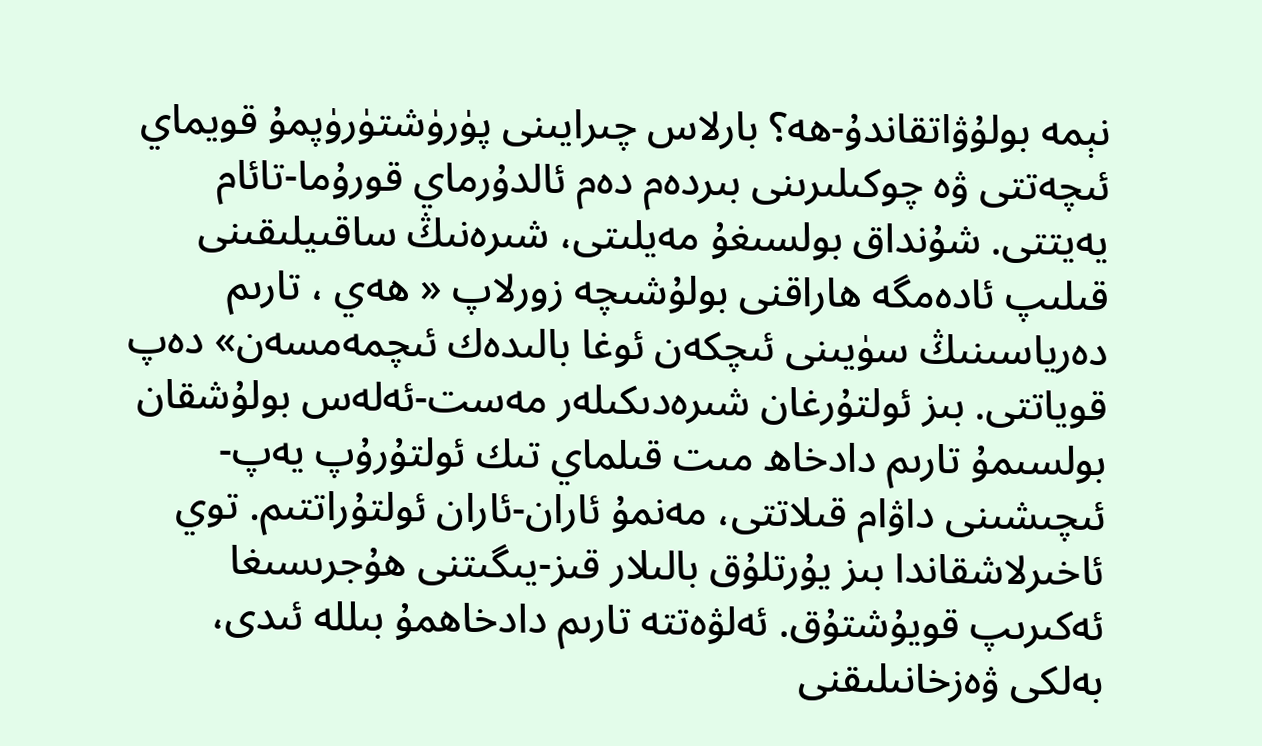نېمە بولۇۋاتقاندۇ-ھە؟ بارلاس چىرايىنى پۈرۈشتۈرۈپمۇ قويماي ئىچەتتى ۋە چوكىلىرىنى بىردەم دەم ئالدۇرماي قورۇما-تائام يەيتتى. شۇنداق بولسىغۇ مەيلىتى، شىرەنىڭ ساقىيلىقىنى قىلىپ ئادەمگە ھاراقنى بولۇشىچە زورلاپ « ھەي ، تارىم دەرياسىنىڭ سۈيىنى ئىچكەن ئوغا بالىدەك ئىچمەمسەن» دەپ قوياتتى. بىز ئولتۇرغان شىرەدىكىلەر مەست-ئەلەس بولۇشقان بولسىمۇ تارىم دادخاھ مىت قىلماي تىك ئولتۇرۇپ يەپ-ئىچىشىنى داۋام قىلاتتى، مەنمۇ ئاران-ئاران ئولتۇراتتىم. توي ئاخىرلاشقاندا بىز يۇرتلۇق بالىلار قىز-يىگىتنى ھۇجرىسىغا ئەكىرىپ قويۇشتۇق. ئەلۋەتتە تارىم دادخاھمۇ بىللە ئىدى، بەلكى ۋەزخانىلىقنى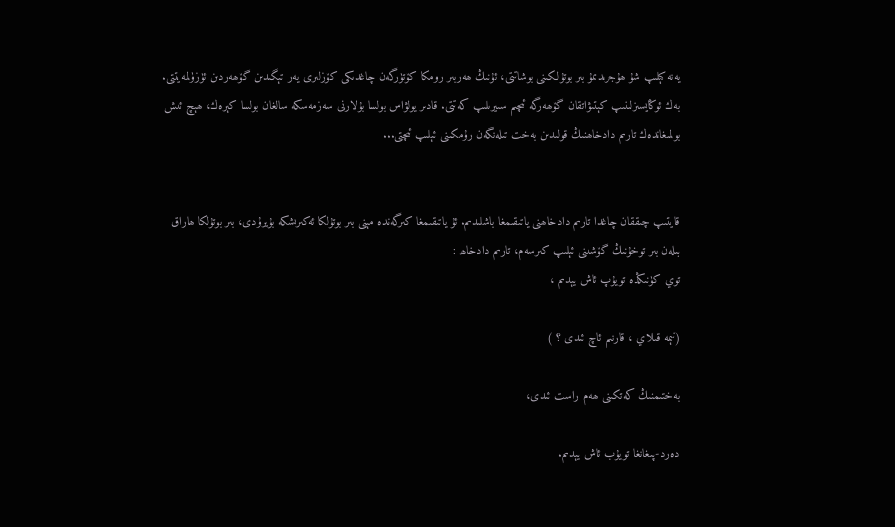يەنە كېلىپ شۇ ھۇجرىدىمۇ بىر بوتۇلكىنى بوشاتتى، ئۇنىڭ ھەربىر رومكا كۆتۈرگەن چاغدىكى كۆزلىرى يەر تېگىدىن گۆھەردىن ئۈزۈلمەيتتى. بەك ئوڭايسىزلىنىپ كېتىۋاتقان گۆھەرگە ئىچىم سىيرىلىپ كەتتى. قادىر يولۋاس بولسا بۇلارنى سەزمەسكە سالغان بولسا كېرەك، ھېچ ئىش بولمىغاندەك تارىم دادخاھنىڭ قولىدىن بەخت تىلەنگەن رۇمكىنى ئېلىپ ئىچتى...


قايتىپ چىققان چاغدا تارىم دادخاھنى ياتىقىمغا باشلىدىم. ئۇ ياتىقىمغا كىرگەندە مېنى بىر بوتۇلكا ئەكىرىشكە بۇيرۇدى، بىر بوتۇلكا ھاراق بىلەن بىر توخۇنىڭ گۆشىنى ئېلىپ كىرسەم، تارىم دادخاھ :
توي كۈنىڭدە تويۇپ ئاش يېدىم ،

(نېمە قىلاي ، قارنىم ئاچ ئىدى ؟ )

بەختىمنىڭ كەتكىنى ھەم راست ئىدى،

دەرد-پىغانغا تويۇب ئاش يېدىم.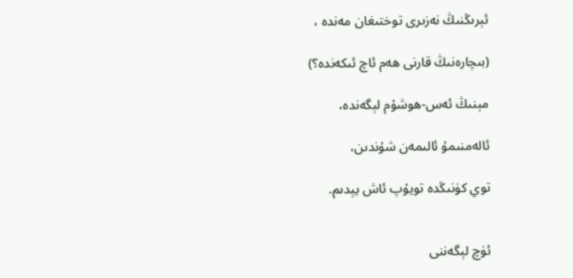ئېرىڭنىڭ نەزىرى توختىغان مەندە ،

(بىچارەنىڭ قارنى ھەم ئاچ ئىكەندە؟)

مېنىڭ ئەس-ھوشۇم لېگەندە،

ئالەمنىمۇ ئالىمەن شۇندىن،

توي كۈنىڭدە تويۇپ ئاش يېدىم.


ئۈچ لېگەننى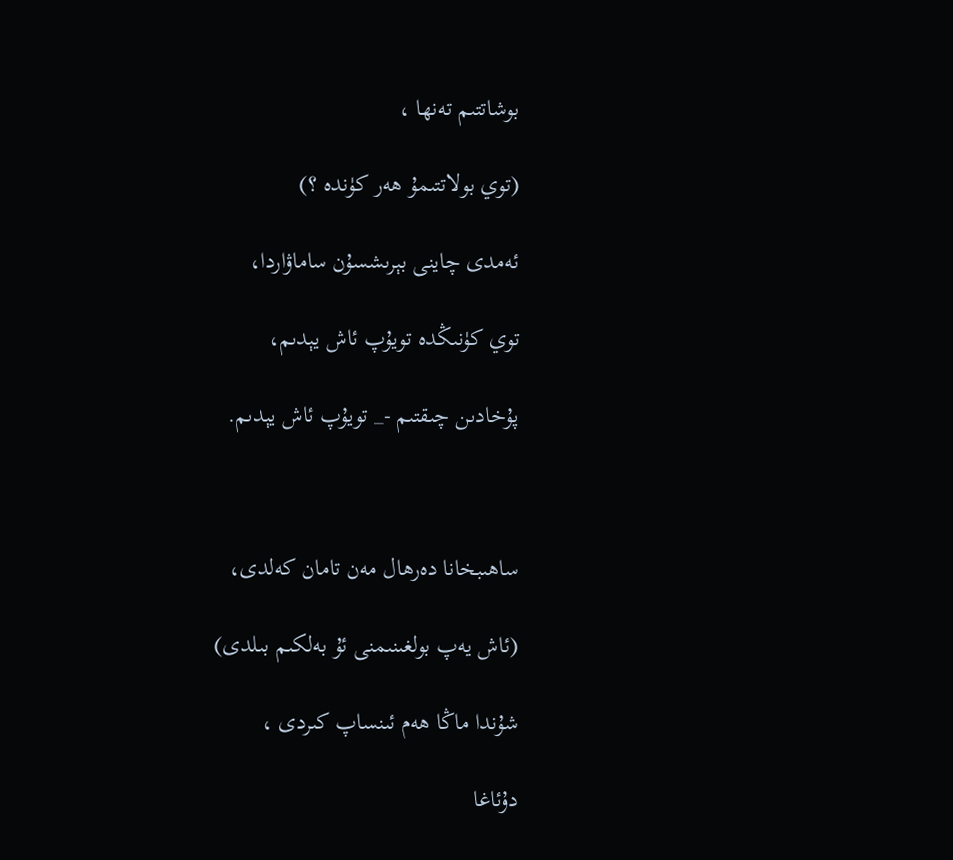بوشاتتىم تەنھا ،

(توي بولاتتىمۇ ھەر كۈندە ؟)

ئەمدى چاينى بېرىشسۇن ساماۋاردا،

توي كۈنىڭدە تويۇپ ئاش يېدىم،

پۇخادىن چىقتىم -_ تويۇپ ئاش يېدىم.



ساھىبخانا دەرھال مەن تامان كەلدى،

(ئاش يەپ بولغىنىمنى ئۇ بەلكىم بىلدى)

شۇندا ماڭا ھەم ئىنساپ كىردى ،

دۇئاغا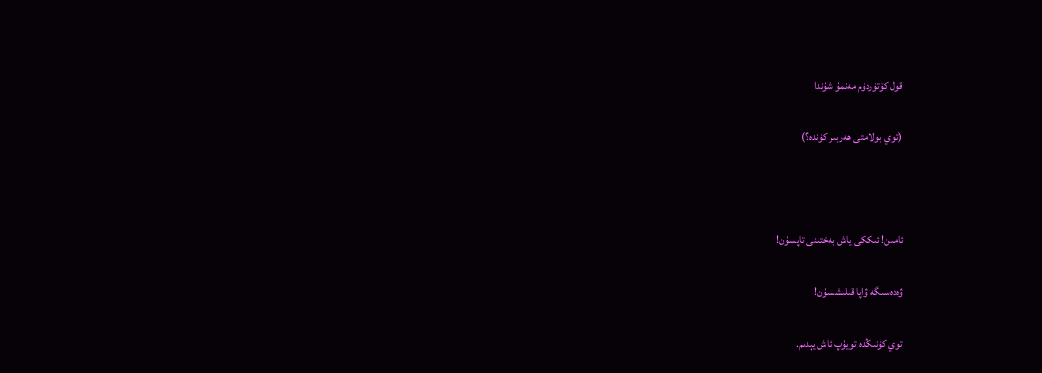قول كۆتۈردۈم مەنمۇ شۇندا

(توي بولامتى ھەربىر كۈندە؟)



ئامىن! ئىككى ياش بەختىنى تاپسۇن!

ۋەدەسىگە ۋاپا قىلىشسۇن!

توي كۈنىڭدە تويۇپ ئاش يېدىم.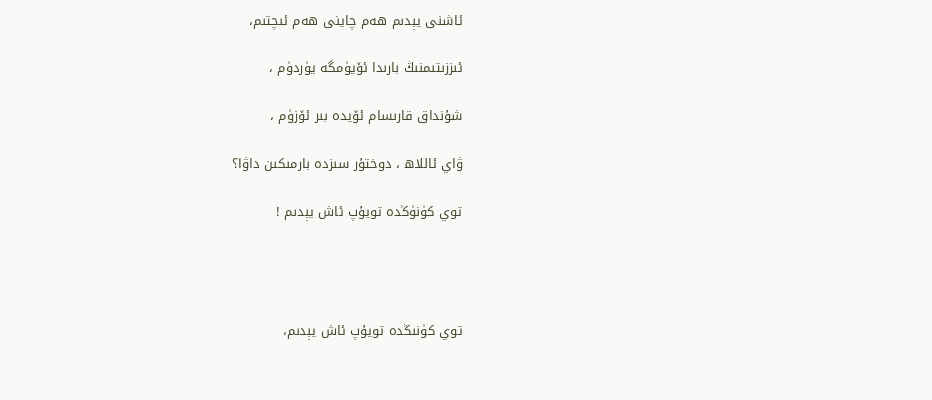ئاشنى يېدىم ھەم چاينى ھەم ئىچتىم،

ئىززىتىمنىڭ بارىدا ئۆيۈمگە يۈردۈم ،

شۇنداق قارىسام ئۆيدە بىر ئۆزۈم ،

ۋاي ئاللاھ ، دوختۇر سىزدە بارمىكىن داۋا؟

توي كۈنۈڭدە تويۇپ ئاش يېدىم !




توي كۈنىڭدە تويۇپ ئاش يېدىم،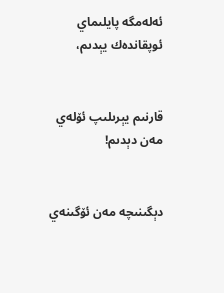ئەلەمگە پايلىماي ئوپقاندەك يېدىم،


قارنىم يېرىلىپ ئۆلەي مەن دېدىم!


دېگىنىچە مەن ئۆگىنەي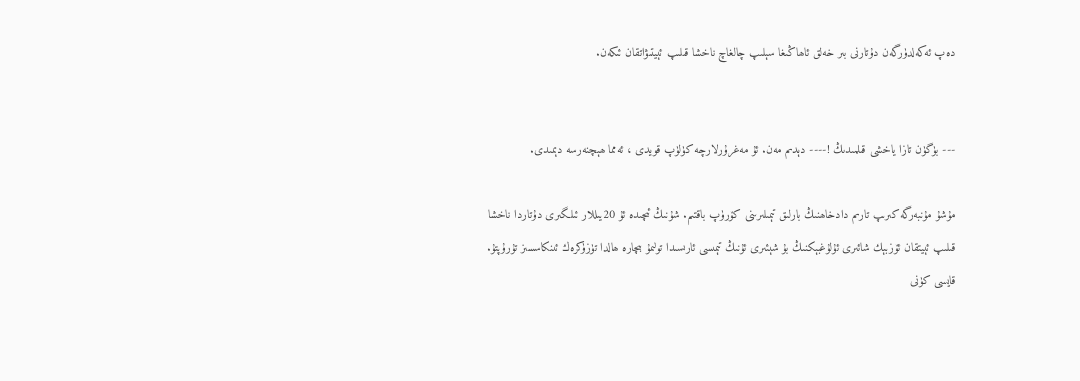دەپ ئەكەلدۈرگەن دۇتارنى بىر خەلق ئاھاڭىغا سېلىپ چالغاچ ناخشا قىلىپ ئېيتىۋاتقان ئىكەن.


--- بۈگۈن تازا ياخشى قىلمىدىڭ !---- دېدىم مەن. ئۇ مەغرۇرلارچە كۈلۈپ قويدى ، ئەمما ھېچنەرسە دېمىدى.

مۇشۇ مۇنبەرگە كىرىپ تارىم دادخاھنىڭ بارلىق تېمىلىرىنى كۆرۈپ باقتىم. شۇنىڭ ئىچىدە ئۇ 20يىللار ئىلگىرى دۇتاردا ناخشا قىلىپ ئېيتقان ئۆزبېك شائىرى ئۇلۇغبېكنىڭ بۇ شېئىرى ئۇنىڭ تېمىسى ئارىسىدا تولىمۇ بىچارە ھالدا تۈزۈكرەك ئىنكاسسىز تۇرۇپتۇ. قايسى كۈنى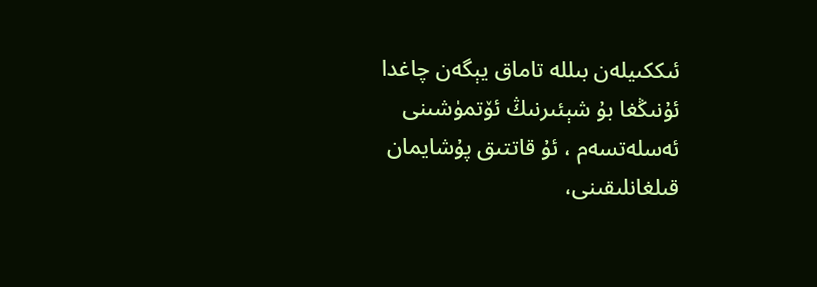ئىككىيلەن بىللە تاماق يېگەن چاغدا ئۇنىڭغا بۇ شېئىرنىڭ ئۆتمۈشىنى ئەسلەتسەم ، ئۇ قاتتىق پۇشايمان قىلغانلىقىنى،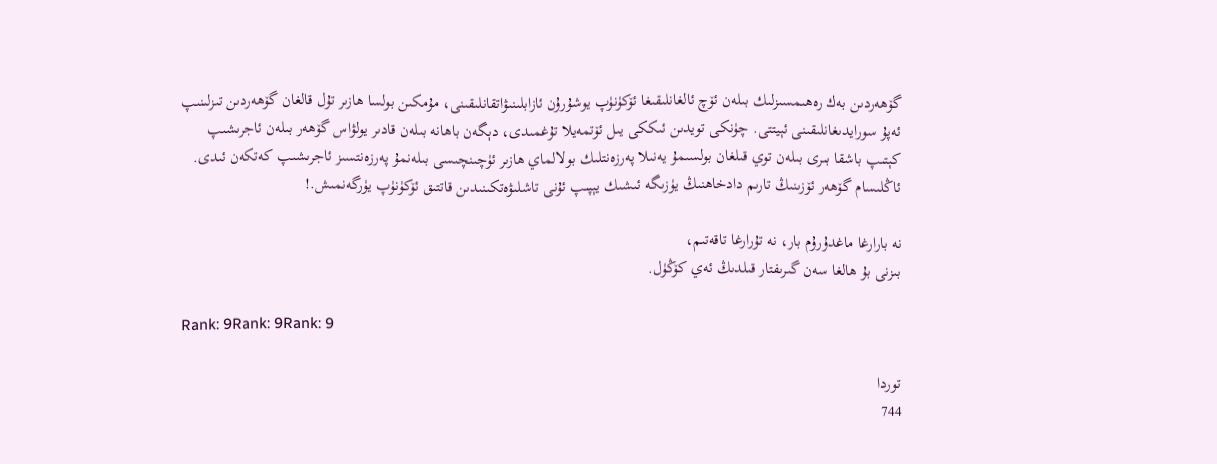گۆھەردىن بەك رەھىمسىزلىك بىلەن ئۆچ ئالغانلىقىغا ئۆكۈنۈپ يوشۇرۇن ئازابلىنىۋاتقانلىقىنى، مۇمكىن بولسا ھازىر تۇل قالغان گۆھەردىن تىزلىنىپ ئەپۇ سورايدىغانلىقىنى ئېيتتى. چۈنكى تويدىن ئىككى يىل ئۆتمەيلا تۇغمىدى، دېگەن باھانە بىلەن قادىر يولۋاس گۆھەر بىلەن ئاجرىشىپ كېتىپ باشقا بىرى بىلەن توي قىلغان بولسىمۇ يەنىلا پەرزەنتلىك بولالماي ھازىر ئۈچىنچىسى بىلەنمۇ پەرزەنتسىز ئاجرىشىپ كەتكەن ئىدى. ئاڭلىسام گۆھەر ئۆزىنىڭ تارىم دادخاھنىڭ يۈزىگە ئىشىك يېپىپ ئۇنى تاشلىۋەتكىنىدىن قاتتىق ئۆكۈنۈپ يۈرگەنمىش.!

نە بارارغا ماغدۇرۇم بار، نە تۇرارغا تاقەتىم،
بىزنى بۇ ھالغا سەن گىرىفتار قىلدىڭ ئەي كۆڭۈل.

Rank: 9Rank: 9Rank: 9

توردا
744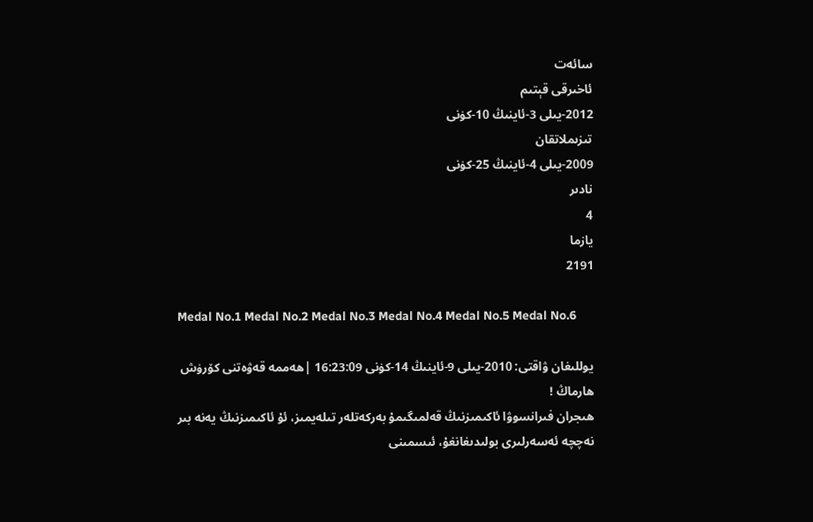سائەت
ئاخىرقى قېتىم
2012-يىلى 3-ئاينىڭ 10-كۈنى
تىزىملاتقان
2009-يىلى 4-ئاينىڭ 25-كۈنى
نادىر
4
يازما
2191

Medal No.1 Medal No.2 Medal No.3 Medal No.4 Medal No.5 Medal No.6

يوللىغان ۋاقتى: 2010-يىلى 9-ئاينىڭ 14-كۈنى 16:23:09 |ھەممە قەۋەتنى كۆرۈش
ھارماڭ !
ھىجران فىرانسوۋا ئاكىمىزنىڭ قەلمىگىمۇ بەركەتلەر تىلەيمىز، ئۇ ئاكىمىزنىڭ يەنە بىر نەچچە ئەسەرلىرى بولىدىغانغۇ، ئىسمىنى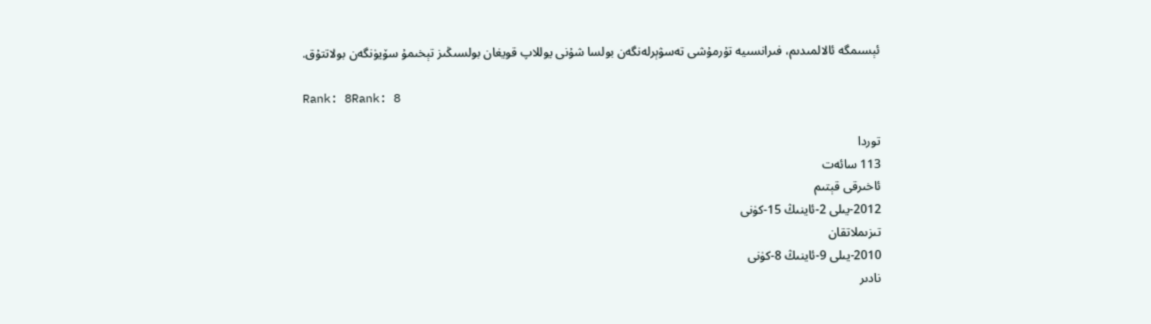ئېسىمگە ئالالمىدىم، فىرانسىيە تۇرمۇشى تەسۋېرلەنگەن بولسا شۇنى يوللاپ قويغان بولسىڭىز تېخىمۇ سۆيۈنگەن بولاتتۇق.

Rank: 8Rank: 8

توردا
113 سائەت
ئاخىرقى قېتىم
2012-يىلى 2-ئاينىڭ 15-كۈنى
تىزىملاتقان
2010-يىلى 9-ئاينىڭ 8-كۈنى
نادىر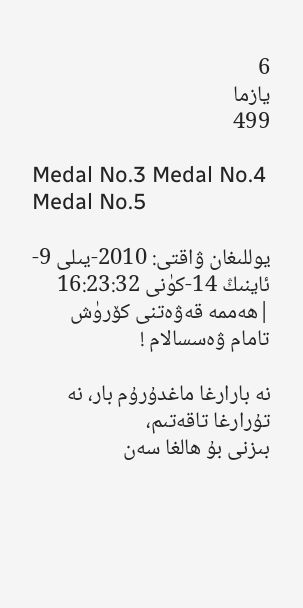6
يازما
499

Medal No.3 Medal No.4 Medal No.5

يوللىغان ۋاقتى: 2010-يىلى 9-ئاينىڭ 14-كۈنى 16:23:32 |ھەممە قەۋەتنى كۆرۈش
تامام ۋەسسالام !

نە بارارغا ماغدۇرۇم بار، نە تۇرارغا تاقەتىم،
بىزنى بۇ ھالغا سەن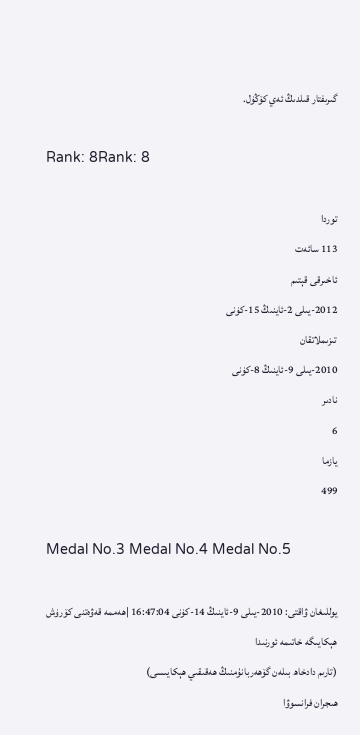گىرىفتار قىلدىڭ ئەي كۆڭۈل.

Rank: 8Rank: 8

توردا
113 سائەت
ئاخىرقى قېتىم
2012-يىلى 2-ئاينىڭ 15-كۈنى
تىزىملاتقان
2010-يىلى 9-ئاينىڭ 8-كۈنى
نادىر
6
يازما
499

Medal No.3 Medal No.4 Medal No.5

يوللىغان ۋاقتى: 2010-يىلى 9-ئاينىڭ 14-كۈنى 16:47:04 |ھەممە قەۋەتنى كۆرۈش
ھېكايىگە خاتىمە ئورنىدا
(تارىم دادخاھ بىلەن گۆھەربانۇمنىڭ ھەقىقىي ھېكايىسى)
ھىجران فرانسوۋا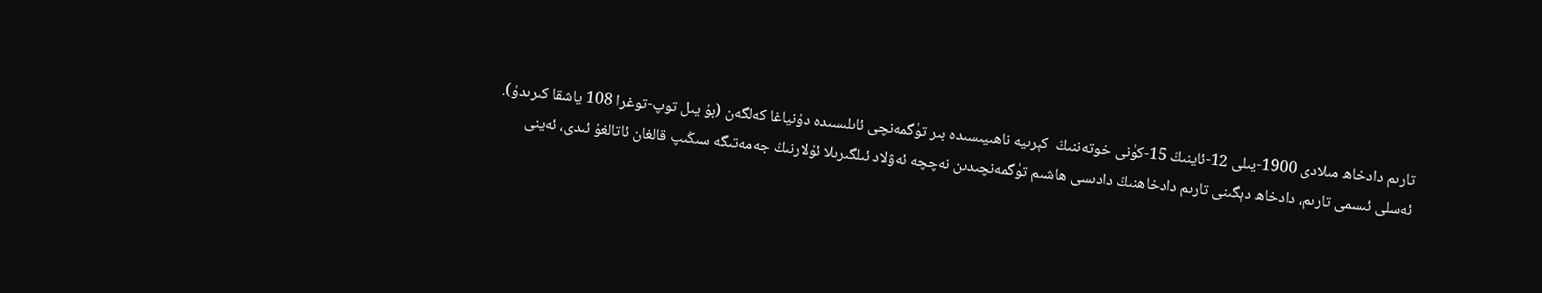تارىم دادخاھ مىلادى 1900-يىلى 12-ئاينىڭ 15-كۈنى خوتەننىڭ  كېرىيە ناھىيىسىدە بىر تۈگمەنچى ئاىلىسىدە دۇنياغا كەلگەن (بۇ يىل توپ-توغرا 108 ياشقا كىرىدۇ). ئەسلى ئىسمى تارىم، دادخاھ دېگىنى تارىم دادخاھنىڭ دادىسى ھاشىم تۈگمەنچىدىن نەچچە ئەۋلاد ئىلگىرىلا ئۇلارنىڭ جەمەتىگە سىڭىپ قالغان ئاتالغۇ ئىدى، ئەينى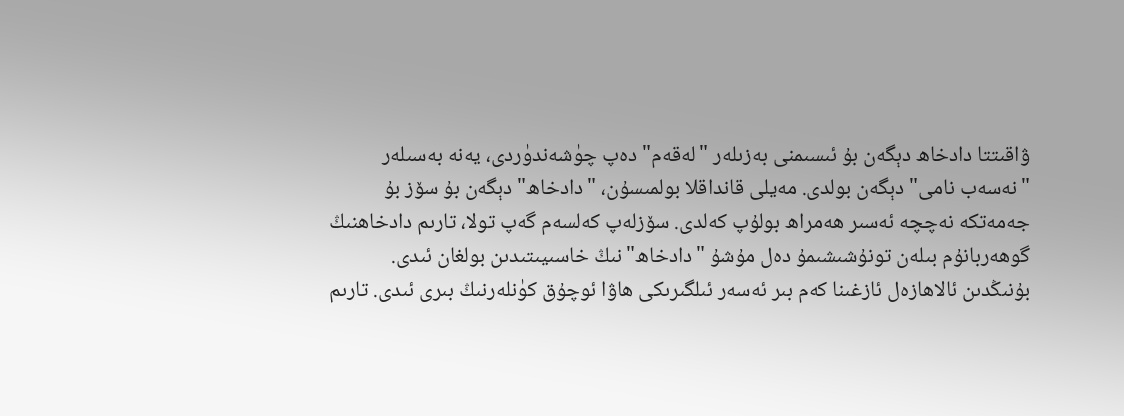ۋاقىتتا دادخاھ دېگەن بۇ ئىسىمنى بەزىلەر "لەقەم" دەپ چۈشەندۈردى، يەنە بەسىلەر "نەسەب نامى" دېگەن بولدى. مەيلى قانداقلا بولمىسۇن، "دادخاھ" دېگەن بۇ سۆز بۇ جەمەتكە نەچچە ئەسىر ھەمراھ بولۇپ كەلدى. سۆزلەپ كەلسەم گەپ تولا، تارىم دادخاھنىڭ گوھەربانۇم بىلەن تونۇشىشىمۇ دەل مۇشۇ "دادخاھ"نىڭ خاسىيىتىدىن بولغان ئىدى. بۇنىڭدىن ئالاھازەل ئازغىنا كەم بىر ئەسەر ئىلگىرىكى ھاۋا ئوچۇق كۈنلەرنىڭ بىرى ئىدى. تارىم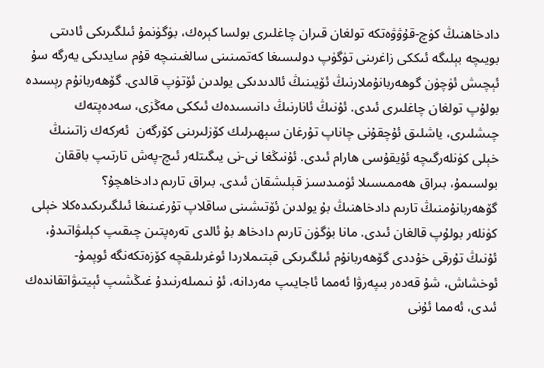دادخاھنىڭ كۈچ-قۇۋۋەتكە تولغان قىران چاغلىرى بولسا كېرەك، بۈگۈنمۇ ئىلگىرىكى ئادىتى بويىچە بېلىگە ئىككى زاغرىنى تۈگۈپ دولىسىغا كەتمىنىنى سالغىنىچە قۇم سايدىكى يەرگە سۇ ئېچىش ئۈچۈن گوھەربانۇملارنىڭ ئۆيىنىڭ ئالدىدىكى يولدىن ئۆتۈپ قالدى. گۆھەربانۇم رېسىدە بولۇپ تولغان چاغلىرى ئىدى. ئۇنىڭ ئانارنىڭ دانىسىدەك ئىككى مەڭزى، سەدەپتەك چىشلىرى، ياشلىق ئۇچقۇنى چاناپ تۇرغان سېھىرلىك كۆزلىرىنى كۆرگەن  ئەركەك زاتىنىڭ خېلى كۈنلەرگىچە ئۇيقۇسى ھارام ئىدى. ئۇنىڭغا نى-نى يىگىتلەر ئىچ-پەش تارتىپ باققان بولسىمۇ، بىراق ھەممىسىلا ئۈمىدسىز قېلىشقان ئىدى. بىراق تارىم دادخاھچۇ؟ گۆھەربانۇمنىڭ تارىم دادخاھنىڭ بۇ يولدىن ئۆتىشىنى ساقلاپ تۇرغىنىغا ئىلگىرىكىدەكلا خېلى كۈنلەر بولۇپ قالغان ئىدى. مانا بۈگۈن تارىم دادخاھ بۇ ئالدى تەرەپتىن چىقىپ كېلىۋاتىدۇ، ئۇنىڭ تۇرقى خۇددى گۆھەربانۇم ئىلگىرىكى قېتىملاردا ئوغرىلىقچە كۆزەتكەنگە ئوپمۇ-ئوخشاش، شۇ قەدەر بىپەرۋا ئەمما ئاجايىپ مەردانە، ئۇ نىمىلەرنىدۇ غىڭشىپ ئېيتىۋاتقاندەك ئىدى، ئەمما ئۇنى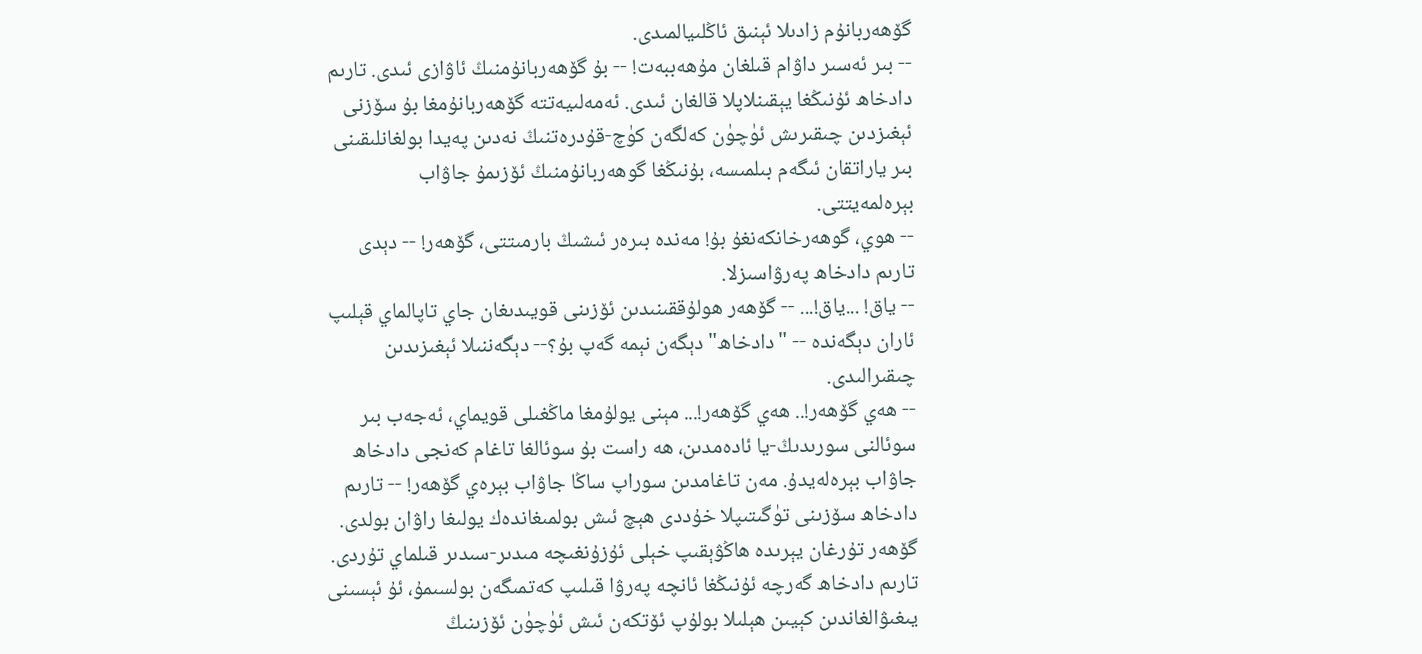گۆھەربانۇم زادىلا ئېنىق ئاڭلىيالمىدى.
-- بىر ئەسىر داۋام قىلغان مۇھەببەت! -- بۇ گۆھەربانۇمنىڭ ئاۋازى ئىدى. تارىم دادخاھ ئۇنىڭغا يېقىنلاپلا قالغان ئىدى. ئەمەلىيەتتە گۆھەربانۇمغا بۇ سۆزنى ئېغىزدىن چىقىرىش ئۈچۈن كەلگەن كۈچ-قۇدرەتنىڭ نەدىن پەيدا بولغانلىقىنى بىر ياراتقان ئىگەم بىلمىسە، بۇنىڭغا گوھەربانۇمنىڭ ئۆزىمۇ جاۋاب بېرەلمەيتتى.
-- ھوي، گوھەرخانكەنغۇ بۇ! مەندە بىرەر ئىشىڭ بارمىتتى، گۆھەر! -- دېدى تارىم دادخاھ پەرۋاسىزلا.
-- ياق! ...ياق!... -- گۆھەر ھولۇققىنىدىن ئۆزىنى قويىدىغان جاي تاپالماي قېلىپ ئاران دېگەندە -- "دادخاھ" دېگەن نېمە گەپ بۇ؟-- دېگەننىلا ئېغىزىدىن چىقىرالىدى.
-- ھەي گۆھەر!.. ھەي گۆھەر!... مېنى يولۇمغا ماڭغىلى قويماي، ئەجەب بىر سوئالنى سورىدىڭ-يا ئادەمدىن، ھە راست بۇ سوئالغا تاغام كەنجى دادخاھ جاۋاب بېرەلەيدۇ. مەن تاغامدىن سوراپ ساڭا جاۋاب بېرەي گۆھەر! -- تارىم دادخاھ سۆزىنى تۈگىتىپلا خۇددى ھېچ ئىش بولمىغاندەك يولىغا راۋان بولدى. گۆھەر تۇرغان يېرىدە ھاڭۋېقىپ خېلى ئۇزۇنغىچە مىدىر-سىدىر قىلماي تۇردى. تارىم دادخاھ گەرچە ئۇنىڭغا ئانچە پەرۋا قىلىپ كەتمىگەن بولسىمۇ، ئۇ ئېسىنى يىغىۋالغاندىن كېيىن ھېلىلا بولۇپ ئۆتكەن ئىش ئۈچۈن ئۆزىنىڭ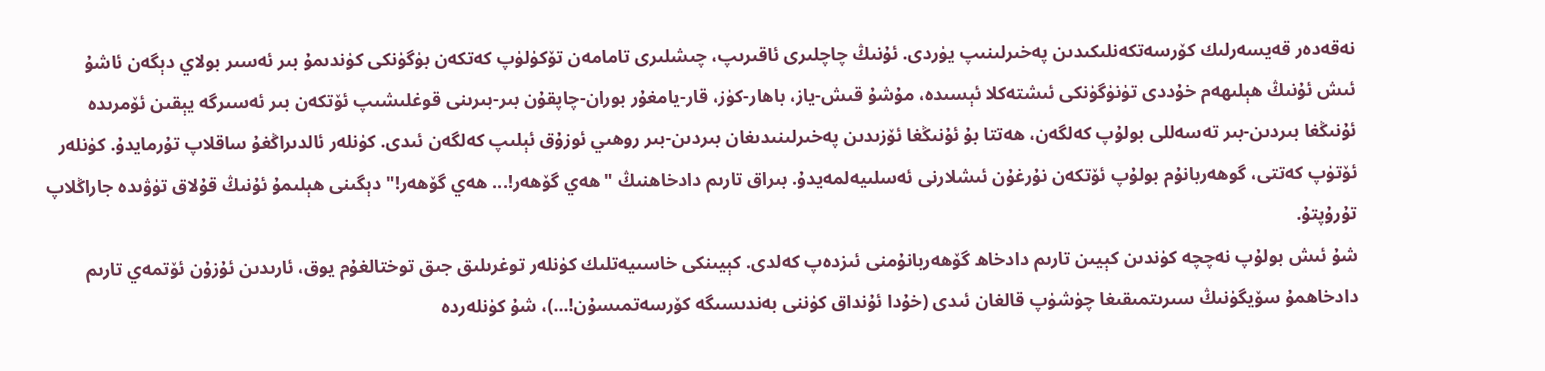نەقەدەر قەيسەرلىك كۆرسەتكەنلىكىدىن پەخىرلىنىپ يۈردى. ئۇنىڭ چاچلىرى ئاقىرىپ، چىشلىرى تامامەن تۆكۈلۈپ كەتكەن بۈگۈنكى كۈندىمۇ بىر ئەسىر بولاي دېگەن ئاشۇ ئىش ئۇنىڭ ھېلىھەم خۇددى تۈنۈگۈنكى ئىشتەكلا ئېسىدە، مۇشۇ قىش-ياز، باھار-كۈز، قار-يامغۇر بوران-چاپقۇن بىر-بىرىنى قوغلىشىپ ئۆتكەن بىر ئەسىرگە يېقىن ئۆمرىدە ئۇنىڭغا بىردىن-بىر تەسەللى بولۇپ كەلگەن، ھەتتا بۇ ئۇنىڭغا ئۆزىدىن پەخىرلىنىدىغان بىردىن-بىر روھىي ئوزۇق ئېلىپ كەلگەن ئىدى. كۈنلەر ئالدىراڭغۇ ساقلاپ تۇرمايدۇ. كۈنلەر ئۆتۈپ كەتتى، گوھەربانۇم بولۇپ ئۆتكەن نۇرغۇن ئىشلارنى ئەسلىيەلمەيدۇ. بىراق تارىم دادخاھنىڭ "ھەي گۆھەر!... ھەي گۆھەر!" دېگىنى ھېلىمۇ ئۇنىڭ قۇلاق تۈۋىدە جاراڭلاپ تۇرۇپتۇ.
شۇ ئىش بولۇپ نەچچە كۈندىن كېيىن تارىم دادخاھ گۆھەربانۇمنى ئىزدەپ كەلدى. كېيىنكى خاسىيەتلىك كۈنلەر توغرىلىق جىق توختالغۇم يوق، ئارىدىن ئۇزۇن ئۆتمەي تارىم دادخاھمۇ سۆيگۈنىڭ سىرىتمىقىغا چۈشۈپ قالغان ئىدى (خۇدا ئۇنداق كۈننى بەندىسىگە كۆرسەتمىسۇن!...)، شۇ كۈنلەردە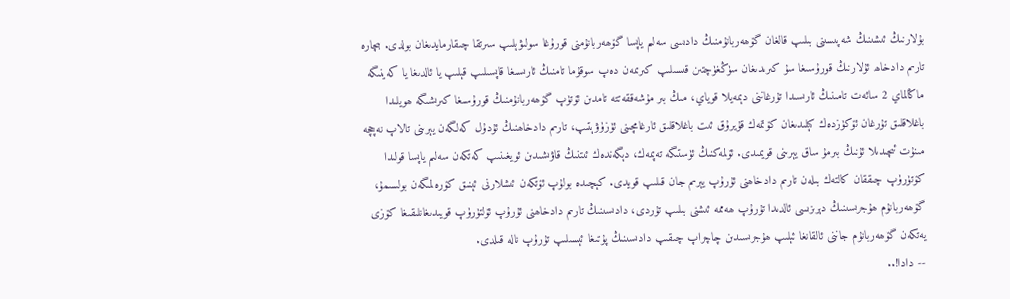بۇلارنىڭ ئىشىنىڭ شەپىسىنى بىلىپ قالغان گۆھەربانۇمنىڭ دادىسى سەلىم ياپسا گۆھەربانۇمنى قورۇغا سولىۋېلىپ سىرتقا چىقارمايدىغان بولدى. بىچارە تارىم دادخاھ ئۇلارنىڭ قورۇسىغا سۇ كىرىدىغان سۈڭغۈچتىن قىسىلىپ كىرىمەن دەپ سوقۇما تامنىڭ ئارىسىغا قاپسىلىپ قېلىپ يا ئالدىغا يا كەينىگە ماڭالماي 2 سائەت تامىنىڭ ئارىسىدا تۇرغاننى دېمەيلا قوياي، مىڭ بىر مۇشەققەتتە تامدىن ئۆتۈپ گۆھەربانۇمنىڭ قورۇسىغا كىرىشىگە ھويلىدا باغلاقلىق تۇرغان ئۆكۈزدەك كېلىدىغان كۆتمەك قۇيرۇق ئىت باغلاقلىق ئارغامچىنى ئۈزۈۋېتىپ، تارىم دادخاھنىڭ ئۇدۇل كەلگەن يېرىنى تالاپ نەچچە مىنۇت ئىچىدىلا ئۇنىڭ بىرمۇ ساق يېرىنى قويمىدى. ئۆلمەكنىڭ ئۈستىگە تەپمەك، دېگەندەك ئىتنىڭ قاۋىشىدىن ئويغىنىپ كەتكەن سەلىم ياپسا قولىدا كۆتۈرۈپ چىققان كالتەك بىلەن تارىم دادخاھنى ئۇرۇپ يېرىم جان قىلىپ قويدى. كېچىدە بولۇپ ئۆتكەن ئىشلارنى ئېنىق كۆرەلمىگەن بولسىمۇ، گۆھەربانۇم ھۇجرىسىنىڭ دېرىزىسى ئالدىدا تۇرۇپ ھەممە ئىشنى بىلىپ تۇردى، دادىسىنىڭ تارىم دادخاھنى ئۇرۇپ ئۆلتۈرۈپ قويىدىغانلىقىغا كۆزى يەتكەن گۆھەربانۇم جاننى ئالقانغا ئېلىپ ھۇجرىسىدىن چاچراپ چىقىپ دادىسىنىڭ پۇتىغا ئېسىلىپ تۇرۇپ نالە قىلدى.
-- دادا!..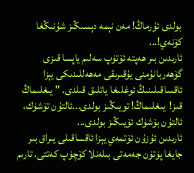بولدى ئۇرماڭ! مەن نېمە دېسىڭىز شۇنىڭغا كۆنەي!...
ئارىدىن بىر ھەپتە ئۆتۈپ سەلىم ياپسا قىزى گۆھەربانۇمنى يۇقىرىقى مەھەللىدىكى يېزا ئاقساقىلىنىڭ ئوغلىغا ياتلىق قىلدى. " يىغلىماڭ قىز!  يىغلىماڭ! تويىڭىز بولدى...ئالتۇن تۆشۈك، ئالتۇن بۆشۈك ئۆيىڭىز بولدى...
ئارىدىن ئۇزۇن ئۆتمەي يېزا ئاقساقىلى يىراق بىر جايغا پۈتۈن جەمەتى بىلەنلا كۆچۈپ كەتتى. تارىم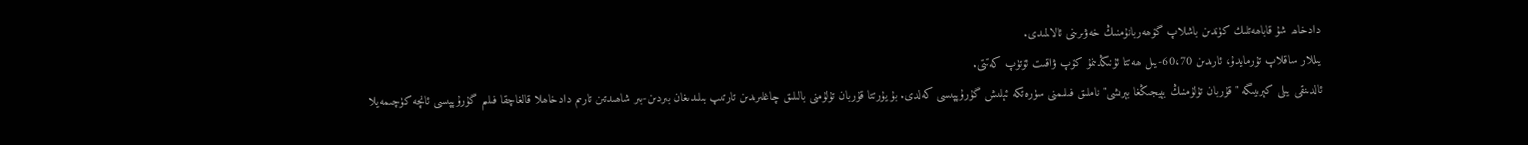دادخاھ شۇ قاباھەتلىك كۈندىن باشلاپ گۆھەربانۇمنىڭ خەۋىرىنى ئالالمىدى.
يىللار ساقلاپ تۇرمايدۇ، ئارىدىن 60،70-يىل ھەتتا ئۇنىڭدىنمۇ كۆپ ۋاقىت ئۆتۈپ كەتتى.
ئالدىنقى يىلى كېرىيىگە "قۇربان تۇلۇمنىڭ بېيجىڭغا بېرىشى" ناملىق فىلىمنى سۈرەتكە ئېلىش گۇرۇپپىسى كەلدى. بۇ يۇرتتا قۇربان تۇلۇمنى بالىلىق چاغلىرىدىن تارتىپ بىلىدىغان بىردىن-بىر شاھىدتىن تارىم دادخاھلا قالغاچقا فىلىم گۇرۇپپىسى ئانچە كۈچىمەيلا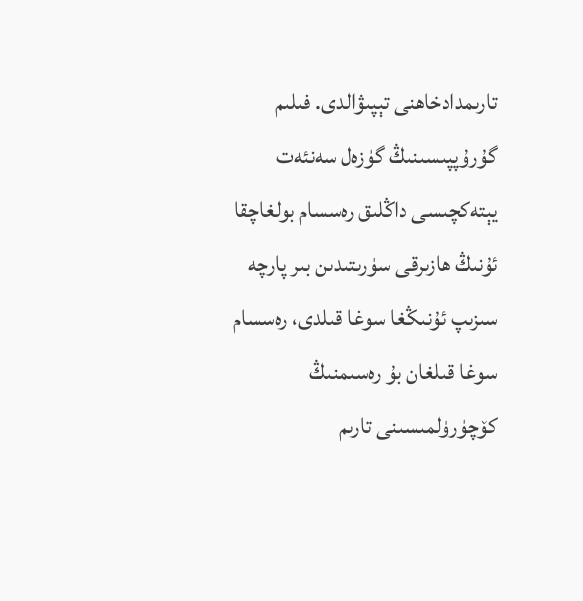تارىمدادخاھنى تېپىۋالدى. فىلىم گۇرۇپپىسىنىڭ گۈزەل سەنئەت يېتەكچىسى داڭلىق رەسسام بولغاچقا ئۇنىڭ ھازىرقى سۈرىتىدىن بىر پارچە سىزىپ ئۇنىڭغا سوغا قىلدى، رەسسام سوغا قىلغان بۇ رەسىمنىڭ كۆچۈرۈلمىسىنى تارىم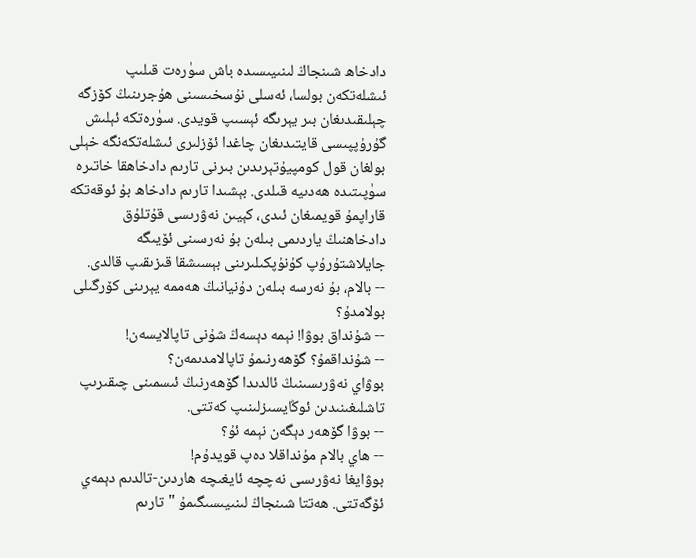دادخاھ شىنجاڭ لىنىيىسىدە باش سۈرەت قىلىپ ئىشلەتكەن بولسا، ئەسلى نۇسخىسىنى ھۇجرىنىڭ كۆزگە چېلىقىدىغان بىر يېرىگە ئېسىپ قويدى. سۈرەتكە ئېلىش گۇرۇپپىسى قايتىدىغان چاغدا ئۆزلىرى ئىشلەتكەنگە خېلى بولغان قول كومپيۇتېرىدىن بىرنى تارىم دادخاھقا خاتىرە سۈپىتىدە ھەدىيە قىلدى. بېشىدا تارىم دادخاھ بۇ ئوقەتكە قاراپمۇ قويمىغان ئىدى، كېيىن نەۋرىسى قۇتلۇق دادخاھنىڭ ياردىمى بىلەن بۇ نەرسىنى ئۆيىگە جايلاشتۇرۇپ كۇنۇپكىلىرىنى بېسىشقا قىزىقىپ قالدى.
-- بالام، بۇ نەرسە بىلەن دۇنيانىڭ ھەممە يېرىنى كۆرگىلى بولامدۇ؟
-- شۇنداق بوۋا! نېمە دېسەڭ شۇنى تاپالايسەن!
-- شۇنداقمۇ؟ گۆھەرنىمۇ تاپالامدىمەن؟
بوۋاي نەۋرىسىنىڭ ئالدىدا گۆھەرنىڭ ئىسمىنى چىقىرىپ تاشلىغىنىدىن ئوڭايسىزلىنىپ كەتتى.
-- بوۋا گۆھەر دېگەن نېمە ئۇ؟
-- ھاي بالام مۇنداقلا دەپ قويدۇم!
بوۋايغا نەۋرىسى نەچچە ئايغىچە ھاردىن-تالدىم دېمەي ئۆگەتتى. ھەتتا شىنجاڭ لىنىيىسىگىمۇ "تارىم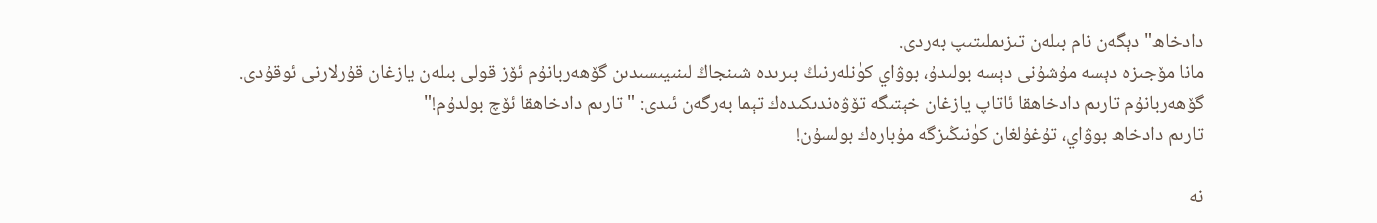دادخاھ" دېگەن نام بىلەن تىزىملىتىپ بەردى.
مانا مۆجىزە دېسە مۇشۇنى دېسە بولىدۇ، بوۋاي كۈنلەرنىڭ بىرىدە شىنجاڭ لىنىيىسىدىن گۆھەربانۇم ئۆز قولى بىلەن يازغان قۇرلارنى ئوقۇدى. گۆھەربانۇم تارىم دادخاھقا ئاتاپ يازغان خېتىگە تۆۋەندىكىدەك تېما بەرگەن ئىدى: "تارىم دادخاھقا ئۆچ بولدۇم!"
تارىم دادخاھ بوۋاي، تۇغۇلغان كۈنىڭىزگە مۇبارەك بولسۇن!

نە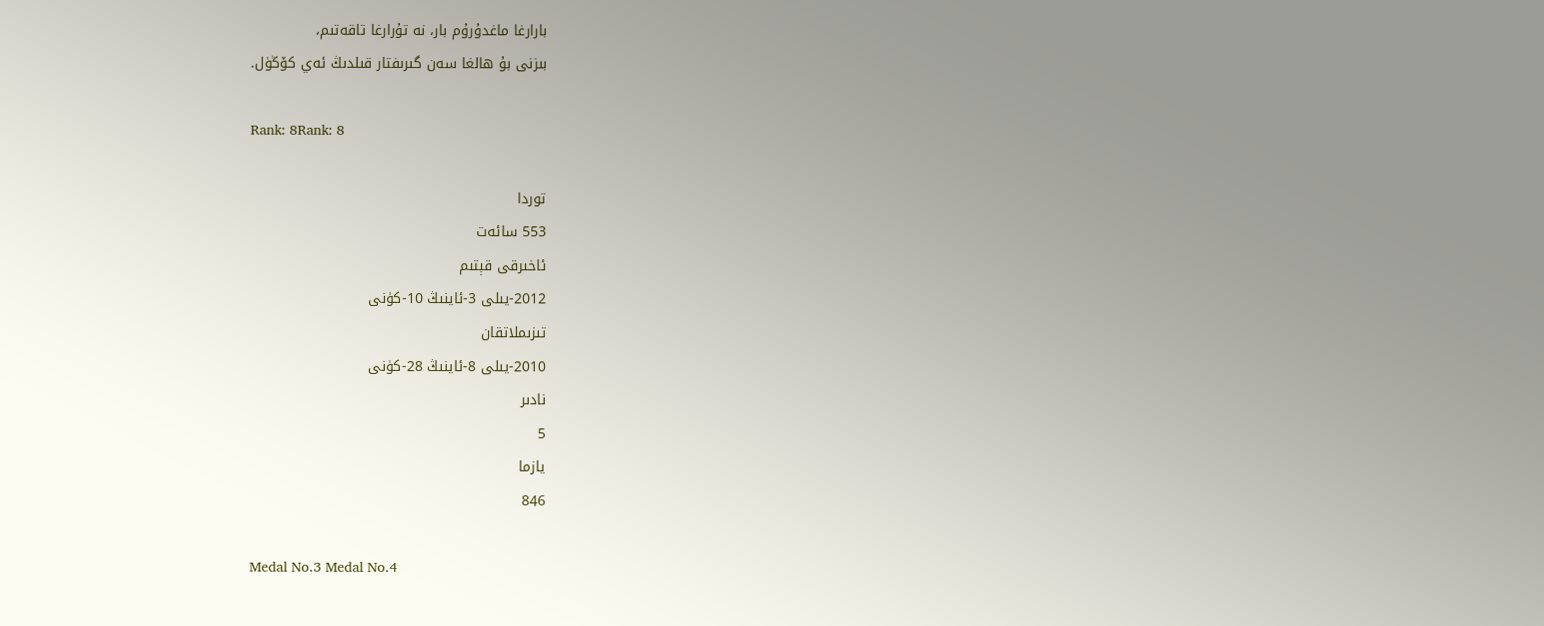بارارغا ماغدۇرۇم بار، نە تۇرارغا تاقەتىم،
بىزنى بۇ ھالغا سەن گىرىفتار قىلدىڭ ئەي كۆڭۈل.

Rank: 8Rank: 8

توردا
553 سائەت
ئاخىرقى قېتىم
2012-يىلى 3-ئاينىڭ 10-كۈنى
تىزىملاتقان
2010-يىلى 8-ئاينىڭ 28-كۈنى
نادىر
5
يازما
846

Medal No.3 Medal No.4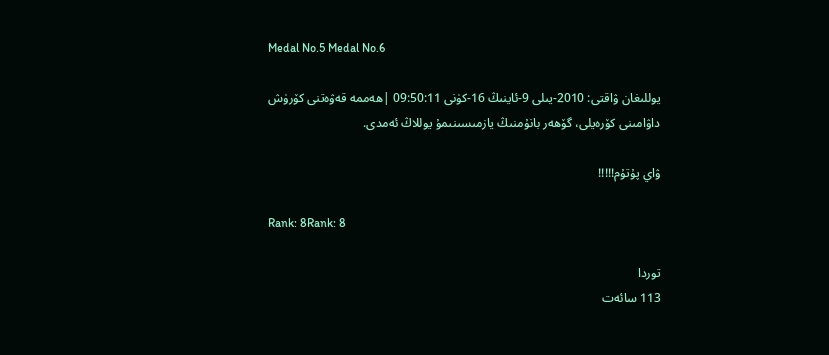Medal No.5 Medal No.6

يوللىغان ۋاقتى: 2010-يىلى 9-ئاينىڭ 16-كۈنى 09:50:11 |ھەممە قەۋەتنى كۆرۈش
داۋامىنى كۆرەيلى، گۆھەر بانۇمنىڭ يازمىسىنىمۇ يوللاڭ ئەمدى.

ۋاي پۇتۇم!!!!!

Rank: 8Rank: 8

توردا
113 سائەت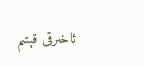ئاخىرقى قېتىم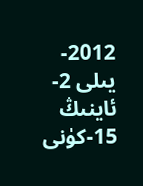2012-يىلى 2-ئاينىڭ 15-كۈنى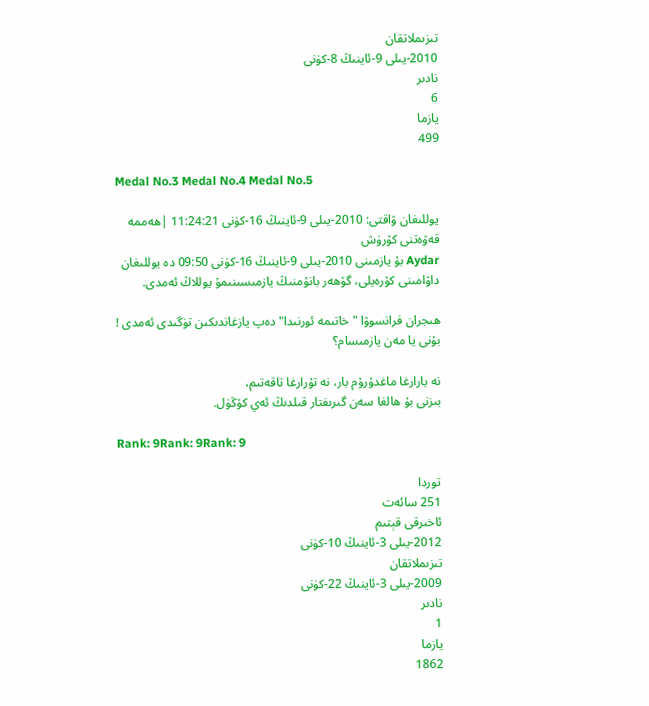تىزىملاتقان
2010-يىلى 9-ئاينىڭ 8-كۈنى
نادىر
6
يازما
499

Medal No.3 Medal No.4 Medal No.5

يوللىغان ۋاقتى: 2010-يىلى 9-ئاينىڭ 16-كۈنى 11:24:21 |ھەممە قەۋەتنى كۆرۈش
Aydar بۇ يازمىنى 2010-يىلى 9-ئاينىڭ 16-كۈنى 09:50 دە يوللىغان
داۋامىنى كۆرەيلى، گۆھەر بانۇمنىڭ يازمىسىنىمۇ يوللاڭ ئەمدى.

ھىجران فرانسوۋا "خاتىمە ئورنىدا" دەپ يازغاندىكىن تۈگىدى ئەمدى ! بۇنى يا مەن يازمىسام؟

نە بارارغا ماغدۇرۇم بار، نە تۇرارغا تاقەتىم،
بىزنى بۇ ھالغا سەن گىرىفتار قىلدىڭ ئەي كۆڭۈل.

Rank: 9Rank: 9Rank: 9

توردا
251 سائەت
ئاخىرقى قېتىم
2012-يىلى 3-ئاينىڭ 10-كۈنى
تىزىملاتقان
2009-يىلى 3-ئاينىڭ 22-كۈنى
نادىر
1
يازما
1862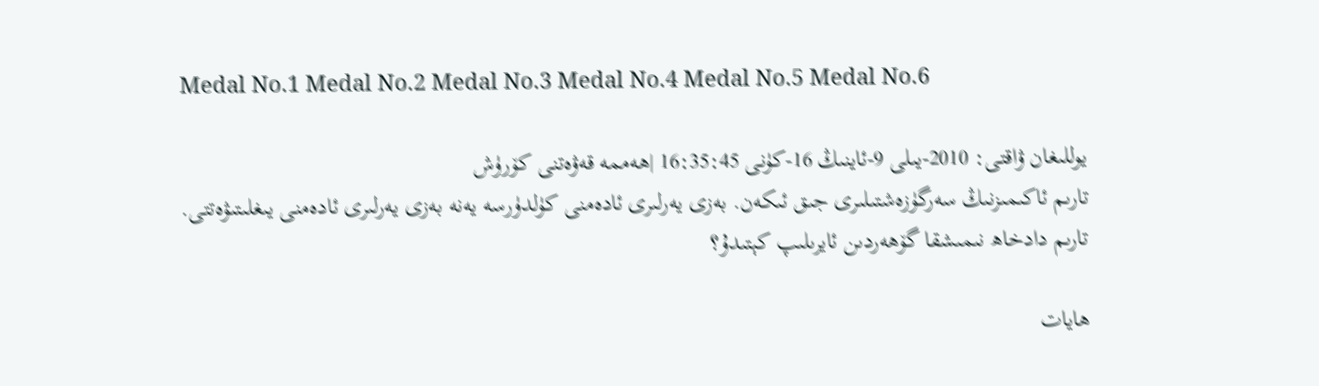Medal No.1 Medal No.2 Medal No.3 Medal No.4 Medal No.5 Medal No.6

يوللىغان ۋاقتى: 2010-يىلى 9-ئاينىڭ 16-كۈنى 16:35:45 |ھەممە قەۋەتنى كۆرۈش
تارىم ئاكىمىزنىڭ سەرگۈزەشتىلىرى جىق ئىكەن. بەزى يەرلىرى ئادەمنى كۈلدۈرسە يەنە بەزى يەرلىرى ئادەمنى يىغلىتىۋەتتى.
تارىم دادخاھ نىمىشقا گۆھەردىن ئايرىلىپ كېتىدۇ؟

ھايات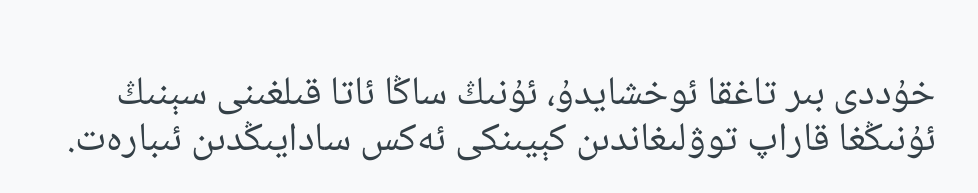خۇددى بىر تاغقا ئوخشايدۇ، ئۇنىڭ ساڭا ئاتا قىلغىنى سېنىڭ ئۇنىڭغا قاراپ توۋلىغاندىن كېيىنكى ئەكس سادايىڭدىن ئىبارەت.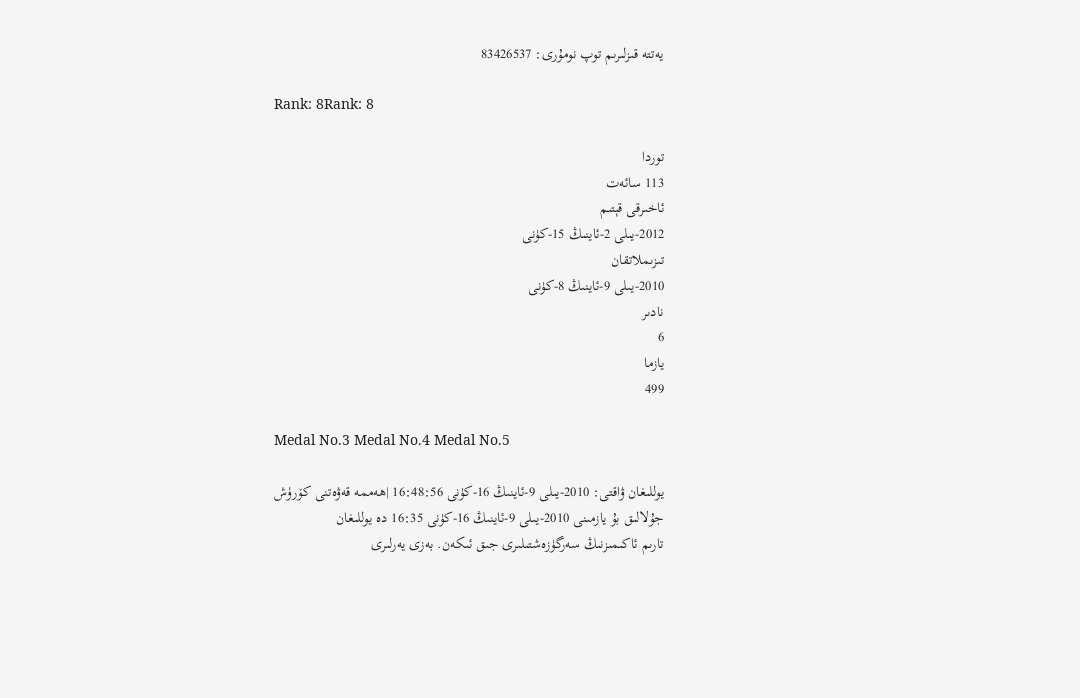يەتتە قىزلىرىم توپ نومۇرى: 83426537

Rank: 8Rank: 8

توردا
113 سائەت
ئاخىرقى قېتىم
2012-يىلى 2-ئاينىڭ 15-كۈنى
تىزىملاتقان
2010-يىلى 9-ئاينىڭ 8-كۈنى
نادىر
6
يازما
499

Medal No.3 Medal No.4 Medal No.5

يوللىغان ۋاقتى: 2010-يىلى 9-ئاينىڭ 16-كۈنى 16:48:56 |ھەممە قەۋەتنى كۆرۈش
جۇلالىق بۇ يازمىنى 2010-يىلى 9-ئاينىڭ 16-كۈنى 16:35 دە يوللىغان
تارىم ئاكىمىزنىڭ سەرگۈزەشتىلىرى جىق ئىكەن. بەزى يەرلىرى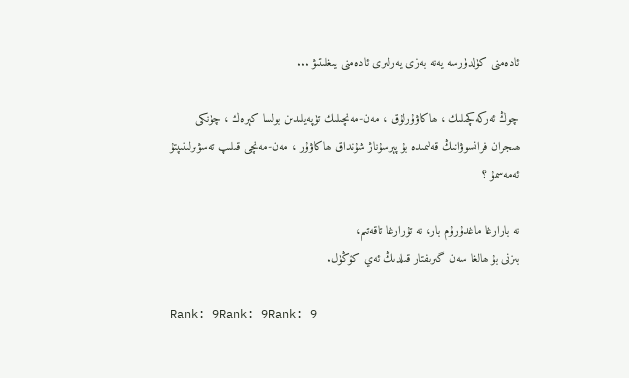ئادەمنى كۈلدۈرسە يەنە بەزى يەرلىرى ئادەمنى يىغلىتىۋ ...

چوڭ ئەركەكچىلىك ، ھاكاۋۇرلۇق ، مەن-مەنچىلىك تۈپەيلىدىن بولسا كېرەك ، چۈنكى ھىجران فرانسوۋانىڭ قەلىمىدە بۇ پېرسۇناژ شۇنداق ھاكاۋۇر ، مەن-مەنچى قىلىپ تەسۋىرلىنىپتۇ ئەمەسمۇ ؟

نە بارارغا ماغدۇرۇم بار، نە تۇرارغا تاقەتىم،
بىزنى بۇ ھالغا سەن گىرىفتار قىلدىڭ ئەي كۆڭۈل.

Rank: 9Rank: 9Rank: 9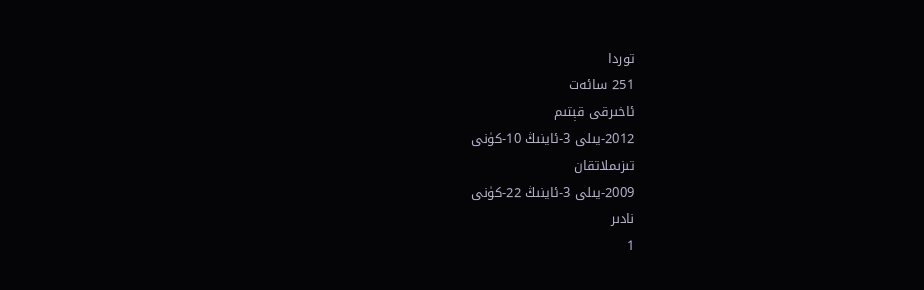توردا
251 سائەت
ئاخىرقى قېتىم
2012-يىلى 3-ئاينىڭ 10-كۈنى
تىزىملاتقان
2009-يىلى 3-ئاينىڭ 22-كۈنى
نادىر
1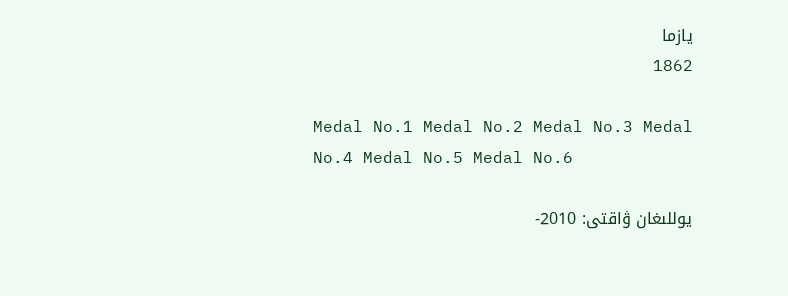يازما
1862

Medal No.1 Medal No.2 Medal No.3 Medal No.4 Medal No.5 Medal No.6

يوللىغان ۋاقتى: 2010-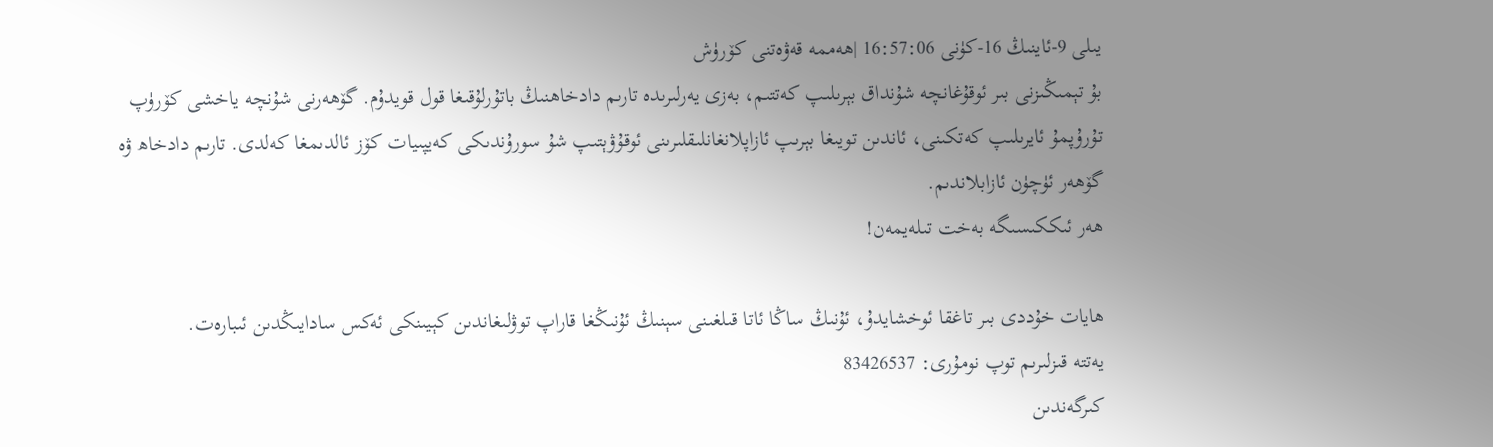يىلى 9-ئاينىڭ 16-كۈنى 16:57:06 |ھەممە قەۋەتنى كۆرۈش
بۇ تېمىڭىزنى بىر ئوقۇغانچە شۇنداق بېرىلىپ كەتتىم، بەزى يەرلىرىدە تارىم دادخاھنىڭ باتۇرلۇقىغا قول قويدۇم. گۆھەرنى شۇنچە ياخشى كۆرۈپ تۇرۇپمۇ ئايرىلىپ كەتكىنى، ئاندىن تويىغا بېرىپ ئازاپلانغانلىقلىرىنى ئوقۇۋېتىپ شۇ سورۇندىكى كەيپىيات كۆز ئالدىمغا كەلدى. تارىم دادخاھ ۋە گۆھەر ئۈچۈن ئازابلاندىم.
ھەر ئىككىسىگە بەخت تىلەيمەن!

ھايات خۇددى بىر تاغقا ئوخشايدۇ، ئۇنىڭ ساڭا ئاتا قىلغىنى سېنىڭ ئۇنىڭغا قاراپ توۋلىغاندىن كېيىنكى ئەكس سادايىڭدىن ئىبارەت.
يەتتە قىزلىرىم توپ نومۇرى: 83426537
كىرگەندىن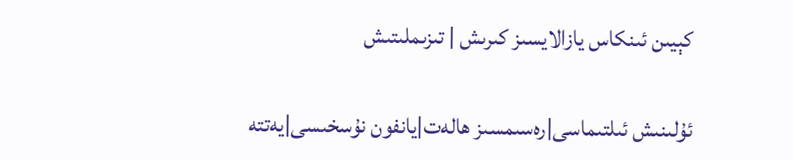كېيىن ئىنكاس يازالايسىز كىرىش | تىزىملىتىش

ئۇلىنىش ئىلتىماسى|رەسىمسىز ھالەت|يانفون نۇسخىسى|يەتتە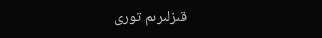قىزلىرىم تورى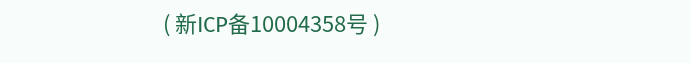( 新ICP备10004358号 )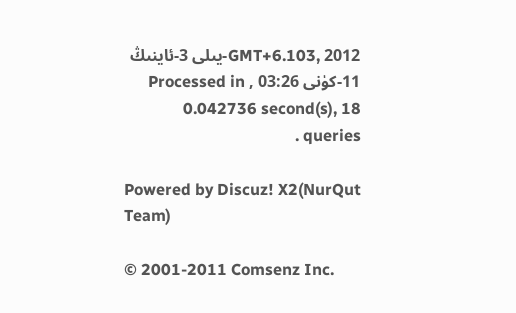GMT+6.103, 2012-يىلى 3-ئاينىڭ 11-كۈنى 03:26 , Processed in 0.042736 second(s), 18 queries .

Powered by Discuz! X2(NurQut Team)

© 2001-2011 Comsenz Inc.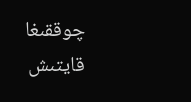چوققىغا قايتىش